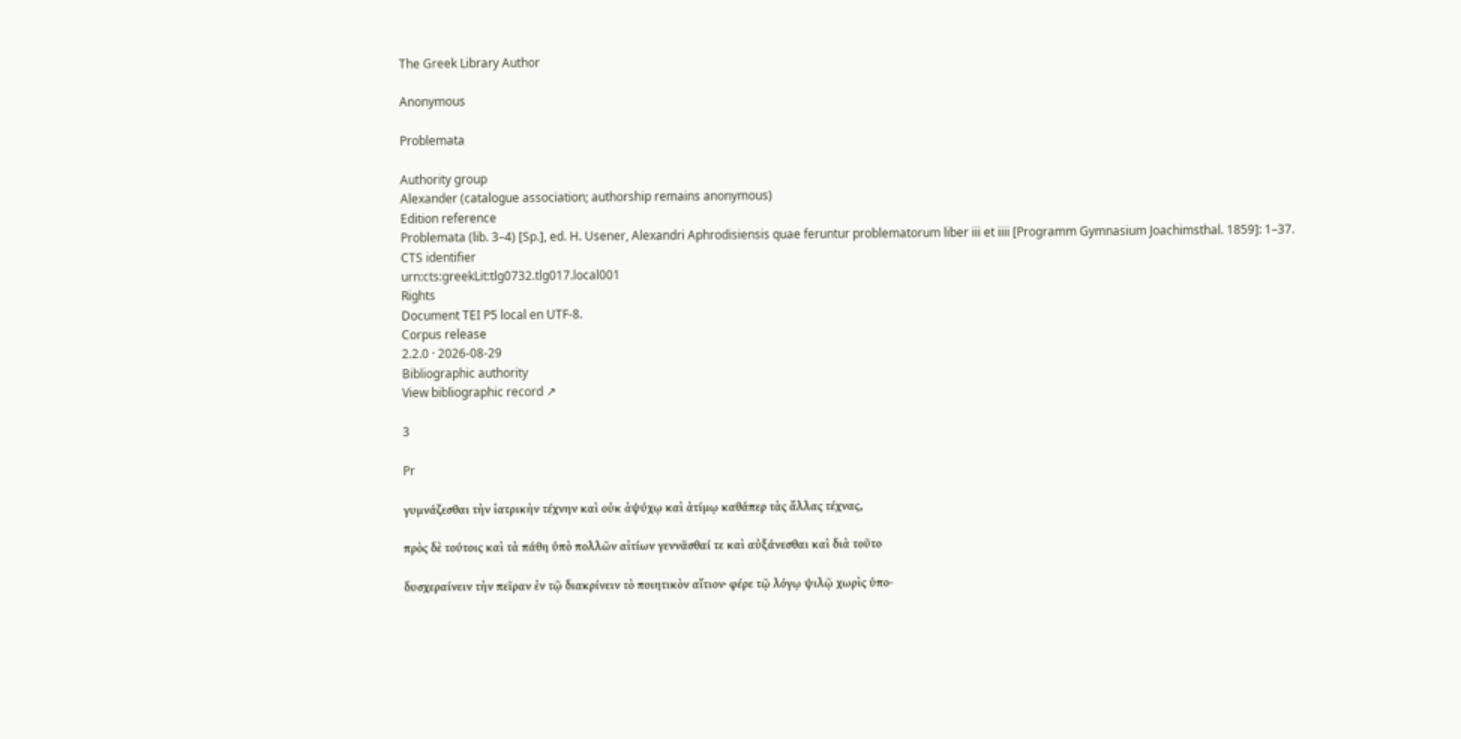The Greek Library Author

Anonymous

Problemata

Authority group
Alexander (catalogue association; authorship remains anonymous)
Edition reference
Problemata (lib. 3–4) [Sp.], ed. H. Usener, Alexandri Aphrodisiensis quae feruntur problematorum liber iii et iiii [Programm Gymnasium Joachimsthal. 1859]: 1–37.
CTS identifier
urn:cts:greekLit:tlg0732.tlg017.local001
Rights
Document TEI P5 local en UTF-8.
Corpus release
2.2.0 · 2026-08-29
Bibliographic authority
View bibliographic record ↗

3

Pr

γυμνάζεσθαι τὴν ἰατρικὴν τέχνην καὶ οὐκ ἀψύχῳ καὶ ἀτίμῳ καθάπερ τὰς ἄλλας τέχνας,

πρὸς δὲ τούτοις καὶ τὰ πάθη ὑπὸ πολλῶν αἰτίων γεννᾶσθαί τε καὶ αὐξάνεσθαι καὶ διὰ τοῦτο

δυσχεραίνειν τὴν πεῖραν ἐν τῷ διακρίνειν τὸ ποιητικὸν αἴτιον· φέρε τῷ λόγῳ ψιλῷ χωρὶς ὑπο-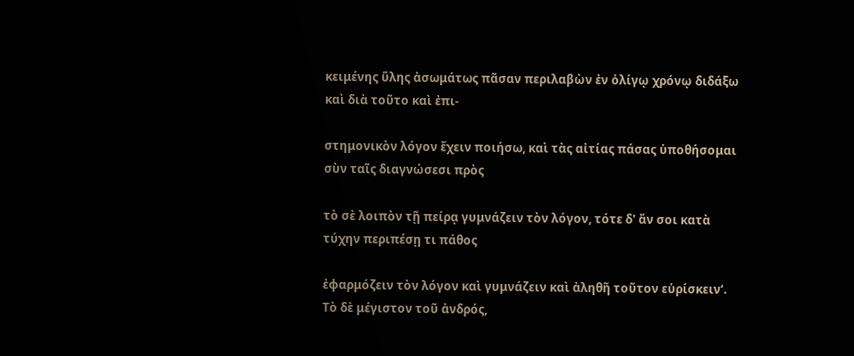κειμένης ὕλης ἀσωμάτως πᾶσαν περιλαβὼν ἐν ὀλίγῳ χρόνῳ διδάξω καὶ διὰ τοῦτο καὶ ἐπι-

στημονικὸν λόγον ἔχειν ποιήσω, καὶ τὰς αἰτίας πάσας ὑποθήσομαι σὺν ταῖς διαγνώσεσι πρὸς

τὸ σὲ λοιπὸν τῇ πείρᾳ γυμνάζειν τὸν λόγον, τότε δ' ἄν σοι κατὰ τύχην περιπέσῃ τι πάθος

ἐφαρμόζειν τὸν λόγον καὶ γυμνάζειν καὶ ἀληθῆ τοῦτον εὑρίσκειν‘. Τὸ δὲ μέγιστον τοῦ ἀνδρός,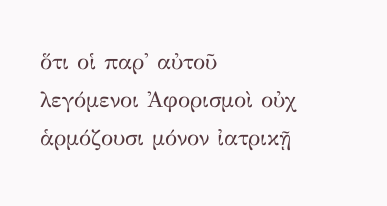ὅτι οἱ παρ' αὐτοῦ λεγόμενοι Ἀφορισμοὶ οὐχ ἁρμόζουσι μόνον ἰατρικῇ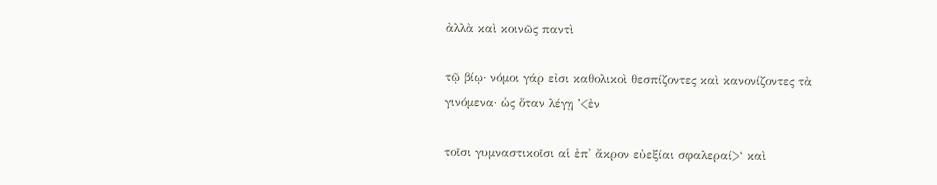ἀλλὰ καὶ κοινῶς παντὶ

τῷ βίῳ· νόμοι γάρ εἰσι καθολικοὶ θεσπίζοντες καὶ κανονίζοντες τὰ γινόμενα· ὡς ὅταν λέγῃ ’<ἐν

τοῖσι γυμναστικοῖσι αἱ ἐπ' ἄκρον εὐεξίαι σφαλεραί>‘ καὶ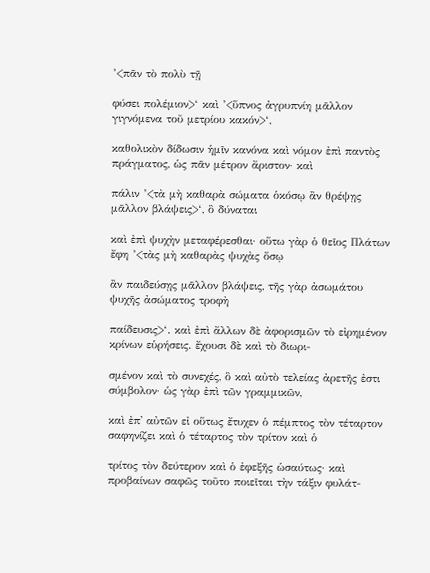’<πᾶν τὸ πολὺ τῇ

φύσει πολέμιον>‘ καὶ ’<ὕπνος ἀγρυπνίη μᾶλλον γιγνόμενα τοῦ μετρίου κακόν>‘,

καθολικὸν δίδωσιν ἡμῖν κανόνα καὶ νόμον ἐπὶ παντὸς πράγματος, ὡς πᾶν μέτρον ἄριστον· καὶ

πάλιν ’<τὰ μὴ καθαρὰ σώματα ὁκόσῳ ἂν θρέψῃς μᾶλλον βλάψεις>‘, ὃ δύναται

καὶ ἐπὶ ψυχὴν μεταφέρεσθαι· οὕτω γὰρ ὁ θεῖος Πλάτων ἔφη ’<τὰς μὴ καθαρὰς ψυχὰς ὅσῳ

ἂν παιδεύσῃς μᾶλλον βλάψεις, τῆς γὰρ ἀσωμάτου ψυχῆς ἀσώματος τροφὴ

παίδευσις>‘. καὶ ἐπὶ ἄλλων δὲ ἀφορισμῶν τὸ εἰρημένον κρίνων εὑρήσεις. ἔχουσι δὲ καὶ τὸ διωρι-

σμένον καὶ τὸ συνεχές, ὃ καὶ αὐτὸ τελείας ἀρετῆς ἐστι σύμβολον· ὡς γὰρ ἐπὶ τῶν γραμμικῶν,

καὶ ἐπ' αὐτῶν εἰ οὕτως ἔτυχεν ὁ πέμπτος τὸν τέταρτον σαφηνίζει καὶ ὁ τέταρτος τὸν τρίτον καὶ ὁ

τρίτος τὸν δεύτερον καὶ ὁ ἐφεξῆς ὡσαύτως· καὶ προβαίνων σαφῶς τοῦτο ποιεῖται τὴν τάξιν φυλάτ-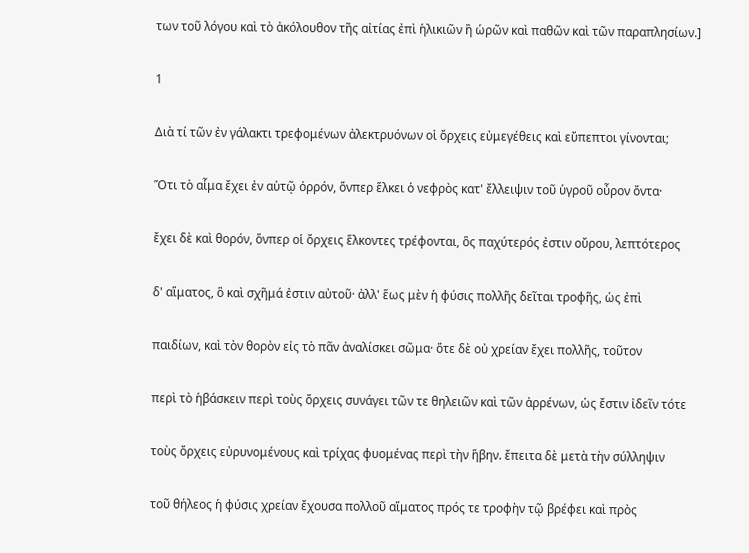των τοῦ λόγου καὶ τὸ ἀκόλουθον τῆς αἰτίας ἐπὶ ἡλικιῶν ἢ ὡρῶν καὶ παθῶν καὶ τῶν παραπλησίων.]

1

Διὰ τί τῶν ἐν γάλακτι τρεφομένων ἀλεκτρυόνων οἱ ὄρχεις εὐμεγέθεις καὶ εὔπεπτοι γίνονται;

Ὅτι τὸ αἷμα ἔχει ἐν αὑτῷ ὀρρόν, ὅνπερ ἕλκει ὁ νεφρὸς κατ' ἔλλειψιν τοῦ ὑγροῦ οὖρον ὄντα·

ἔχει δὲ καὶ θορόν, ὅνπερ οἱ ὄρχεις ἕλκοντες τρέφονται, ὃς παχύτερός ἐστιν οὔρου, λεπτότερος

δ' αἵματος, ὃ καὶ σχῆμά ἐστιν αὐτοῦ· ἀλλ' ἕως μὲν ἡ φύσις πολλῆς δεῖται τροφῆς, ὡς ἐπὶ

παιδίων, καὶ τὸν θορὸν εἰς τὸ πᾶν ἀναλίσκει σῶμα· ὅτε δὲ οὐ χρείαν ἔχει πολλῆς, τοῦτον

περὶ τὸ ἡβάσκειν περὶ τοὺς ὄρχεις συνάγει τῶν τε θηλειῶν καὶ τῶν ἀρρένων, ὡς ἔστιν ἰδεῖν τότε

τοὺς ὄρχεις εὐρυνομένους καὶ τρίχας φυομένας περὶ τὴν ἥβην. ἔπειτα δὲ μετὰ τὴν σύλληψιν

τοῦ θήλεος ἡ φύσις χρείαν ἔχουσα πολλοῦ αἵματος πρός τε τροφὴν τῷ βρέφει καὶ πρὸς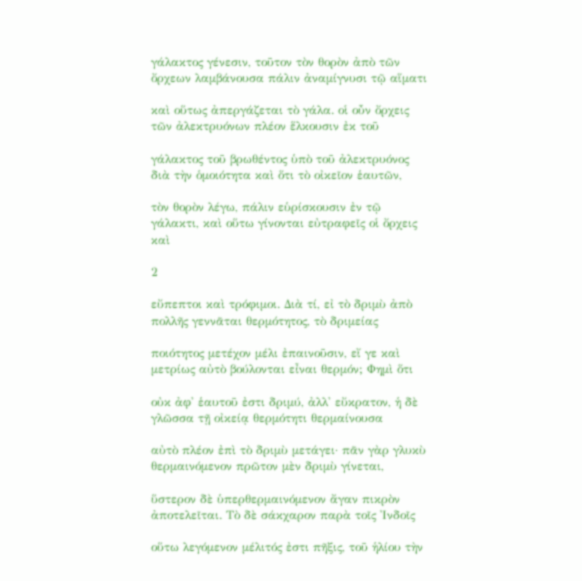γάλακτος γένεσιν, τοῦτον τὸν θορὸν ἀπὸ τῶν ὄρχεων λαμβάνουσα πάλιν ἀναμίγνυσι τῷ αἵματι

καὶ οὕτως ἀπεργάζεται τὸ γάλα. οἱ οὖν ὄρχεις τῶν ἀλεκτρυόνων πλέον ἕλκουσιν ἐκ τοῦ

γάλακτος τοῦ βρωθέντος ὑπὸ τοῦ ἀλεκτρυόνος διὰ τὴν ὁμοιότητα καὶ ὅτι τὸ οἰκεῖον ἑαυτῶν,

τὸν θορὸν λέγω, πάλιν εὑρίσκουσιν ἐν τῷ γάλακτι, καὶ οὕτω γίνονται εὐτραφεῖς οἱ ὄρχεις καὶ

2

εὔπεπτοι καὶ τρόφιμοι. Διὰ τί, εἰ τὸ δριμὺ ἀπὸ πολλῆς γεννᾶται θερμότητος, τὸ δριμείας

ποιότητος μετέχον μέλι ἐπαινοῦσιν, εἴ γε καὶ μετρίως αὐτὸ βούλονται εἶναι θερμόν; Φημὶ ὅτι

οὐκ ἀφ' ἑαυτοῦ ἐστι δριμύ, ἀλλ' εὔκρατον, ἡ δὲ γλῶσσα τῇ οἰκείᾳ θερμότητι θερμαίνουσα

αὐτὸ πλέον ἐπὶ τὸ δριμὺ μετάγει· πᾶν γὰρ γλυκὺ θερμαινόμενον πρῶτον μὲν δριμὺ γίνεται,

ὕστερον δὲ ὑπερθερμαινόμενον ἄγαν πικρὸν ἀποτελεῖται. Τὸ δὲ σάκχαρον παρὰ τοῖς Ἰνδοῖς

οὕτω λεγόμενον μέλιτός ἐστι πῆξις, τοῦ ἡλίου τὴν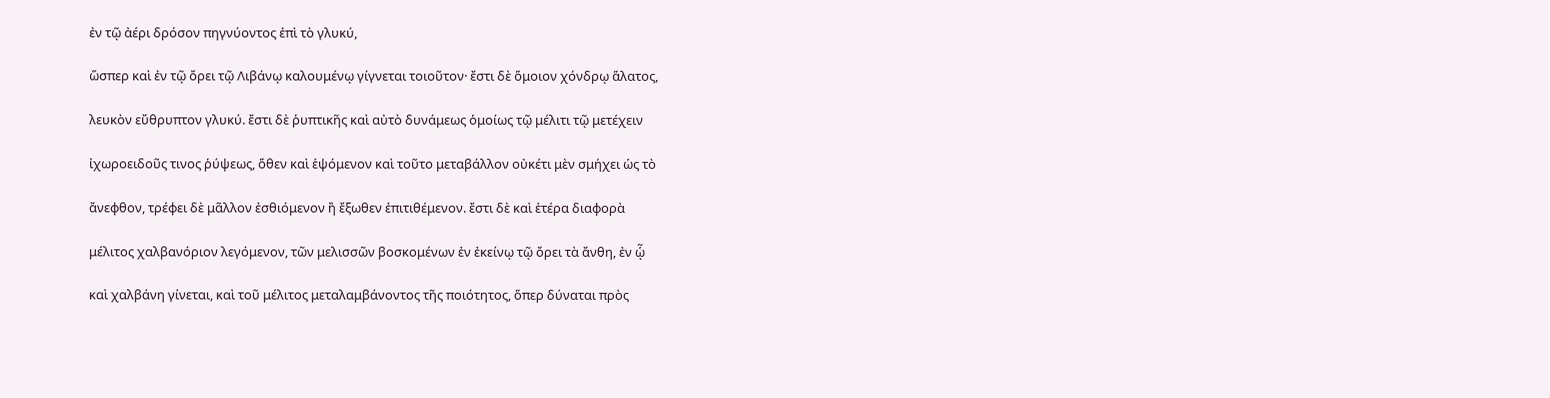ἐν τῷ ἀέρι δρόσον πηγνύοντος ἐπὶ τὸ γλυκύ,

ὥσπερ καὶ ἐν τῷ ὄρει τῷ Λιβάνῳ καλουμένῳ γίγνεται τοιοῦτον· ἔστι δὲ ὅμοιον χόνδρῳ ἅλατος,

λευκὸν εὔθρυπτον γλυκύ. ἔστι δὲ ῥυπτικῆς καὶ αὐτὸ δυνάμεως ὁμοίως τῷ μέλιτι τῷ μετέχειν

ἰχωροειδοῦς τινος ῥύψεως, ὅθεν καὶ ἑψόμενον καὶ τοῦτο μεταβάλλον οὐκέτι μὲν σμήχει ὡς τὸ

ἄνεφθον, τρέφει δὲ μᾶλλον ἐσθιόμενον ἢ ἔξωθεν ἐπιτιθέμενον. ἔστι δὲ καὶ ἑτέρα διαφορὰ

μέλιτος χαλβανόριον λεγόμενον, τῶν μελισσῶν βοσκομένων ἐν ἐκείνῳ τῷ ὄρει τὰ ἄνθη, ἐν ᾧ

καὶ χαλβάνη γίνεται, καὶ τοῦ μέλιτος μεταλαμβάνοντος τῆς ποιότητος, ὅπερ δύναται πρὸς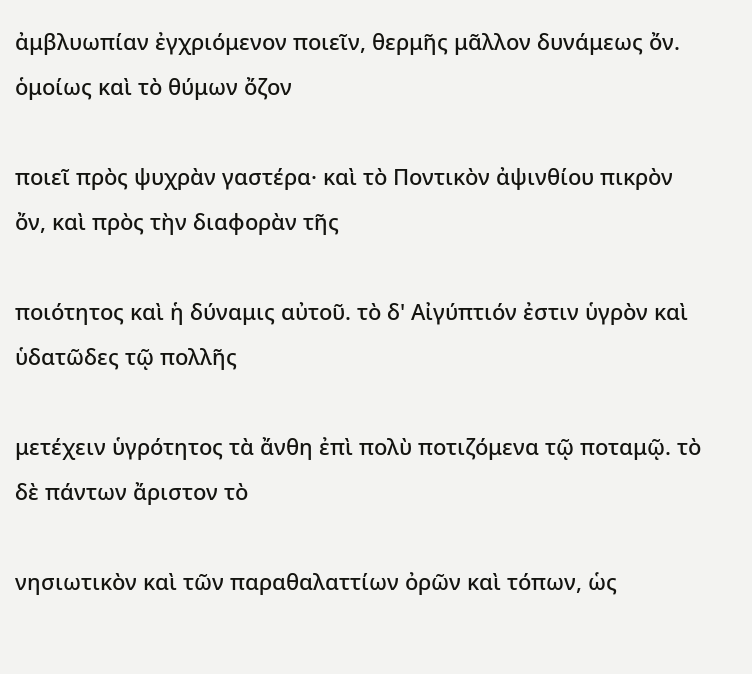ἀμβλυωπίαν ἐγχριόμενον ποιεῖν, θερμῆς μᾶλλον δυνάμεως ὄν. ὁμοίως καὶ τὸ θύμων ὄζον

ποιεῖ πρὸς ψυχρὰν γαστέρα· καὶ τὸ Ποντικὸν ἀψινθίου πικρὸν ὄν, καὶ πρὸς τὴν διαφορὰν τῆς

ποιότητος καὶ ἡ δύναμις αὐτοῦ. τὸ δ' Αἰγύπτιόν ἐστιν ὑγρὸν καὶ ὑδατῶδες τῷ πολλῆς

μετέχειν ὑγρότητος τὰ ἄνθη ἐπὶ πολὺ ποτιζόμενα τῷ ποταμῷ. τὸ δὲ πάντων ἄριστον τὸ

νησιωτικὸν καὶ τῶν παραθαλαττίων ὀρῶν καὶ τόπων, ὡς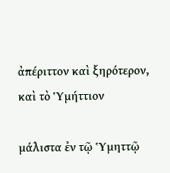ἀπέριττον καὶ ξηρότερον, καὶ τὸ Ὑμήττιον

μάλιστα ἐν τῷ Ὑμηττῷ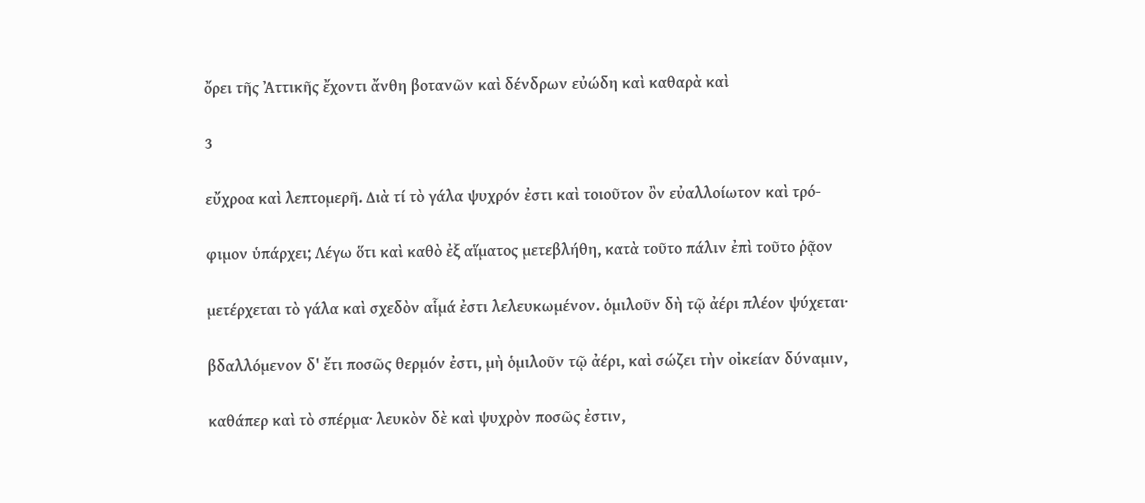ὄρει τῆς Ἀττικῆς ἔχοντι ἄνθη βοτανῶν καὶ δένδρων εὐώδη καὶ καθαρὰ καὶ

3

εὔχροα καὶ λεπτομερῆ. Διὰ τί τὸ γάλα ψυχρόν ἐστι καὶ τοιοῦτον ὂν εὐαλλοίωτον καὶ τρό-

φιμον ὑπάρχει; Λέγω ὅτι καὶ καθὸ ἐξ αἵματος μετεβλήθη, κατὰ τοῦτο πάλιν ἐπὶ τοῦτο ῥᾷον

μετέρχεται τὸ γάλα καὶ σχεδὸν αἷμά ἐστι λελευκωμένον. ὁμιλοῦν δὴ τῷ ἀέρι πλέον ψύχεται·

βδαλλόμενον δ' ἔτι ποσῶς θερμόν ἐστι, μὴ ὁμιλοῦν τῷ ἀέρι, καὶ σώζει τὴν οἰκείαν δύναμιν,

καθάπερ καὶ τὸ σπέρμα· λευκὸν δὲ καὶ ψυχρὸν ποσῶς ἐστιν,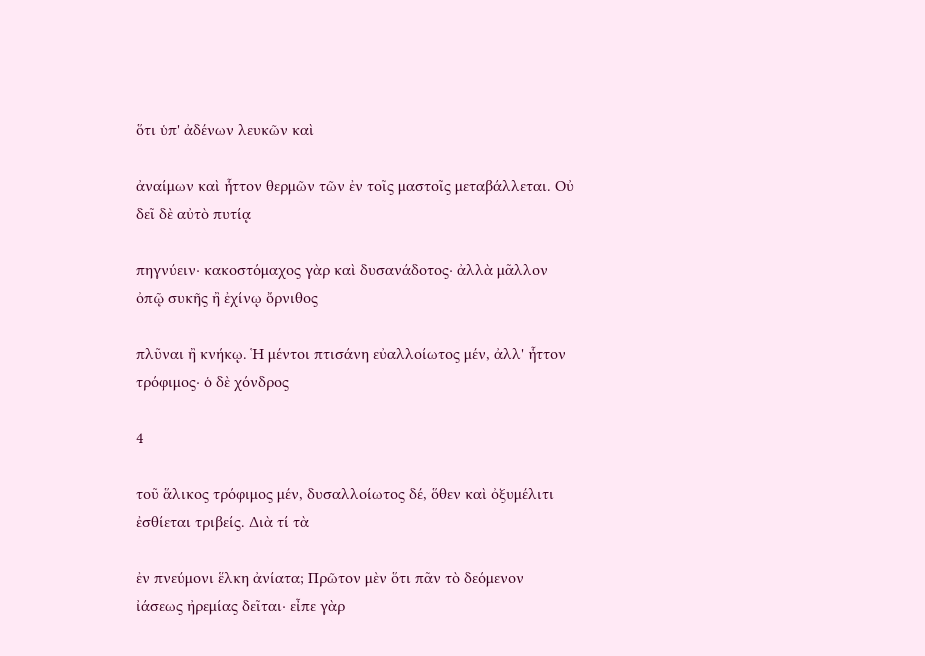ὅτι ὑπ' ἀδένων λευκῶν καὶ

ἀναίμων καὶ ἧττον θερμῶν τῶν ἐν τοῖς μαστοῖς μεταβάλλεται. Οὐ δεῖ δὲ αὐτὸ πυτίᾳ

πηγνύειν· κακοστόμαχος γὰρ καὶ δυσανάδοτος· ἀλλὰ μᾶλλον ὀπῷ συκῆς ἢ ἐχίνῳ ὄρνιθος

πλῦναι ἢ κνήκῳ. Ἡ μέντοι πτισάνη εὐαλλοίωτος μέν, ἀλλ' ἧττον τρόφιμος· ὁ δὲ χόνδρος

4

τοῦ ἅλικος τρόφιμος μέν, δυσαλλοίωτος δέ, ὅθεν καὶ ὀξυμέλιτι ἐσθίεται τριβείς. Διὰ τί τὰ

ἐν πνεύμονι ἕλκη ἀνίατα; Πρῶτον μὲν ὅτι πᾶν τὸ δεόμενον ἰάσεως ἠρεμίας δεῖται· εἶπε γὰρ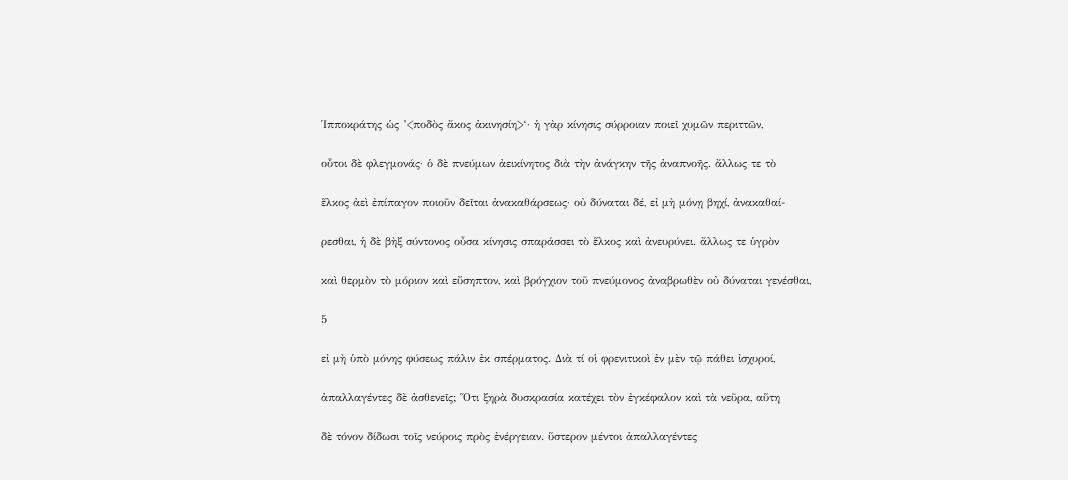Ἱπποκράτης ὡς ’<ποδὸς ἄκος ἀκινησίη>‘· ἡ γὰρ κίνησις σύρροιαν ποιεῖ χυμῶν περιττῶν,

οὗτοι δὲ φλεγμονάς· ὁ δὲ πνεύμων ἀεικίνητος διὰ τὴν ἀνάγκην τῆς ἀναπνοῆς. ἄλλως τε τὸ

ἕλκος ἀεὶ ἐπίπαγον ποιοῦν δεῖται ἀνακαθάρσεως· οὐ δύναται δέ, εἰ μὴ μόνῃ βηχί, ἀνακαθαί-

ρεσθαι, ἡ δὲ βὴξ σύντονος οὖσα κίνησις σπαράσσει τὸ ἕλκος καὶ ἀνευρύνει. ἄλλως τε ὑγρὸν

καὶ θερμὸν τὸ μόριον καὶ εὔσηπτον, καὶ βρόγχιον τοῦ πνεύμονος ἀναβρωθὲν οὐ δύναται γενέσθαι,

5

εἰ μὴ ὑπὸ μόνης φύσεως πάλιν ἐκ σπέρματος. Διὰ τί οἱ φρενιτικοὶ ἐν μὲν τῷ πάθει ἰσχυροί,

ἀπαλλαγέντες δὲ ἀσθενεῖς; Ὅτι ξηρὰ δυσκρασία κατέχει τὸν ἐγκέφαλον καὶ τὰ νεῦρα, αὕτη

δὲ τόνον δίδωσι τοῖς νεύροις πρὸς ἐνέργειαν. ὕστερον μέντοι ἀπαλλαγέντες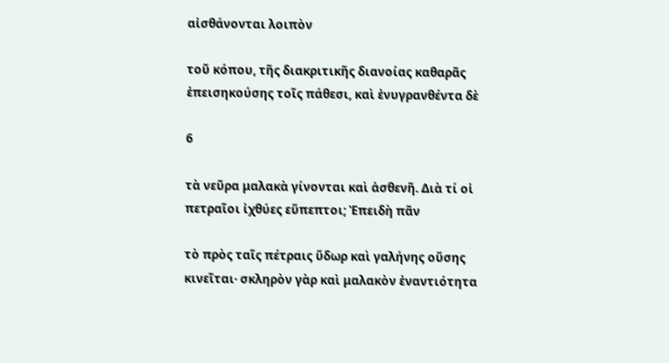αἰσθάνονται λοιπὸν

τοῦ κόπου, τῆς διακριτικῆς διανοίας καθαρᾶς ἐπεισηκούσης τοῖς πάθεσι, καὶ ἐνυγρανθέντα δὲ

6

τὰ νεῦρα μαλακὰ γίνονται καὶ ἀσθενῆ. Διὰ τί οἱ πετραῖοι ἰχθύες εὔπεπτοι; Ἐπειδὴ πᾶν

τὸ πρὸς ταῖς πέτραις ὕδωρ καὶ γαλήνης οὔσης κινεῖται· σκληρὸν γὰρ καὶ μαλακὸν ἐναντιότητα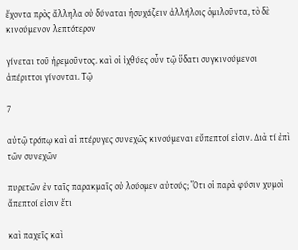ἔχοντα πρὸς ἄλληλα οὐ δύναται ἡσυχάζειν ἀλλήλοις ὁμιλοῦντα, τὸ δὲ κινούμενον λεπτότερον

γίνεται τοῦ ἠρεμοῦντος. καὶ οἱ ἰχθύες οὖν τῷ ὕδατι συγκινούμενοι ἀπέριττοι γίνονται. Τῷ

7

αὐτῷ τρόπῳ καὶ αἱ πτέρυγες συνεχῶς κινούμεναι εὔπεπτοί εἰσιν. Διὰ τί ἐπὶ τῶν συνεχῶν

πυρετῶν ἐν ταῖς παρακμαῖς οὐ λούομεν αὐτούς; Ὅτι οἱ παρὰ φύσιν χυμοὶ ἄπεπτοί εἰσιν ἔτι

καὶ παχεῖς καὶ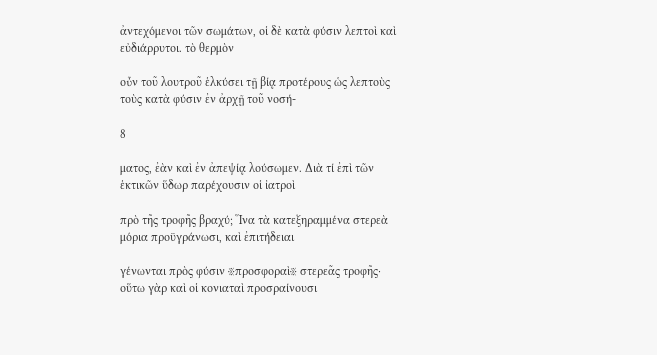ἀντεχόμενοι τῶν σωμάτων, οἱ δὲ κατὰ φύσιν λεπτοὶ καὶ εὐδιάρρυτοι. τὸ θερμὸν

οὖν τοῦ λουτροῦ ἑλκύσει τῇ βίᾳ προτέρους ὡς λεπτοὺς τοὺς κατὰ φύσιν ἐν ἀρχῇ τοῦ νοσή-

8

ματος, ἐὰν καὶ ἐν ἀπεψίᾳ λούσωμεν. Διὰ τί ἐπὶ τῶν ἑκτικῶν ὕδωρ παρέχουσιν οἱ ἰατροὶ

πρὸ τῆς τροφῆς βραχύ; Ἵνα τὰ κατεξηραμμένα στερεὰ μόρια προϋγράνωσι, καὶ ἐπιτήδειαι

γένωνται πρὸς φύσιν ※προσφοραὶ※ στερεᾶς τροφῆς· οὕτω γὰρ καὶ οἱ κονιαταὶ προσραίνουσι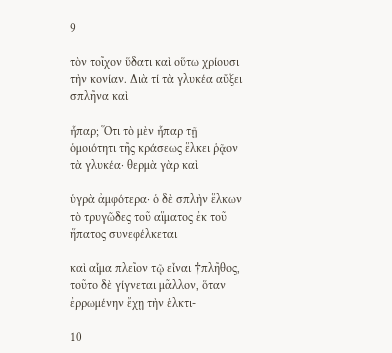9

τὸν τοῖχον ὕδατι καὶ οὕτω χρίουσι τὴν κονίαν. Διὰ τί τὰ γλυκέα αὔξει σπλῆνα καὶ

ἧπαρ; Ὅτι τὸ μὲν ἧπαρ τῇ ὁμοιότητι τῆς κράσεως ἕλκει ῥᾷον τὰ γλυκέα· θερμὰ γὰρ καὶ

ὑγρὰ ἀμφότερα· ὁ δὲ σπλὴν ἕλκων τὸ τρυγῶδες τοῦ αἵματος ἐκ τοῦ ἥπατος συνεφέλκεται

καὶ αἷμα πλεῖον τῷ εἶναι †πλῆθος, τοῦτο δὲ γίγνεται μᾶλλον, ὅταν ἐρρωμένην ἔχῃ τὴν ἑλκτι-

10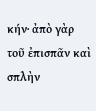κήν· ἀπὸ γὰρ τοῦ ἐπισπᾶν καὶ σπλὴν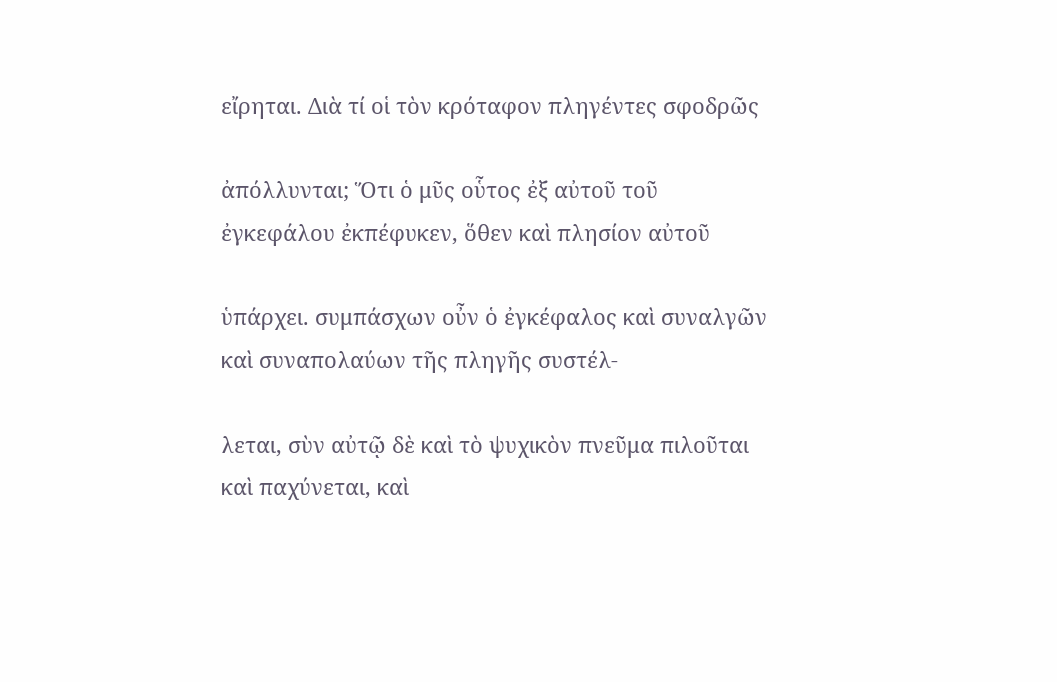εἴρηται. Διὰ τί οἱ τὸν κρόταφον πληγέντες σφοδρῶς

ἀπόλλυνται; Ὅτι ὁ μῦς οὗτος ἐξ αὐτοῦ τοῦ ἐγκεφάλου ἐκπέφυκεν, ὅθεν καὶ πλησίον αὐτοῦ

ὑπάρχει. συμπάσχων οὖν ὁ ἐγκέφαλος καὶ συναλγῶν καὶ συναπολαύων τῆς πληγῆς συστέλ-

λεται, σὺν αὐτῷ δὲ καὶ τὸ ψυχικὸν πνεῦμα πιλοῦται καὶ παχύνεται, καὶ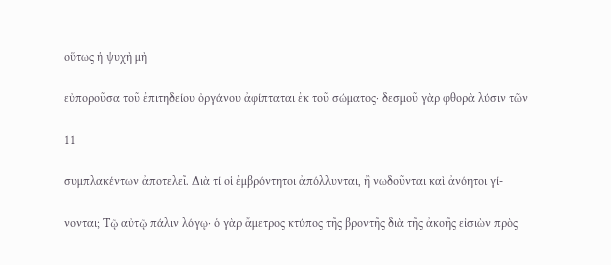οὕτως ἡ ψυχὴ μὴ

εὐποροῦσα τοῦ ἐπιτηδείου ὀργάνου ἀφίπταται ἐκ τοῦ σώματος· δεσμοῦ γὰρ φθορὰ λύσιν τῶν

11

συμπλακέντων ἀποτελεῖ. Διὰ τί οἱ ἐμβρόντητοι ἀπόλλυνται, ἢ νωδοῦνται καὶ ἀνόητοι γί-

νονται; Τῷ αὐτῷ πάλιν λόγῳ· ὁ γὰρ ἄμετρος κτύπος τῆς βροντῆς διὰ τῆς ἀκοῆς εἰσιὼν πρὸς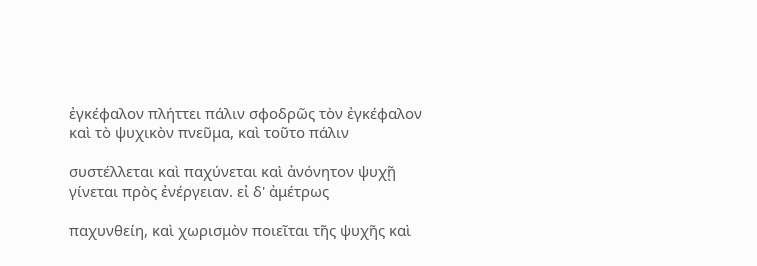ἐγκέφαλον πλήττει πάλιν σφοδρῶς τὸν ἐγκέφαλον καὶ τὸ ψυχικὸν πνεῦμα, καὶ τοῦτο πάλιν

συστέλλεται καὶ παχύνεται καὶ ἀνόνητον ψυχῇ γίνεται πρὸς ἐνέργειαν. εἰ δ' ἀμέτρως

παχυνθείη, καὶ χωρισμὸν ποιεῖται τῆς ψυχῆς καὶ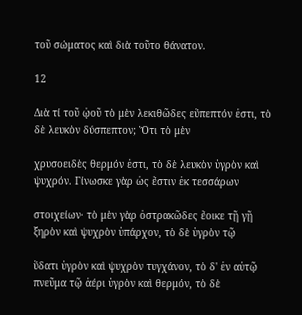τοῦ σώματος καὶ διὰ τοῦτο θάνατον.

12

Διὰ τί τοῦ ᾠοῦ τὸ μὲν λεκιθῶδες εὔπεπτόν ἐστι, τὸ δὲ λευκὸν δύσπεπτον; Ὅτι τὸ μὲν

χρυσοειδὲς θερμόν ἐστι, τὸ δὲ λευκὸν ὑγρὸν καὶ ψυχρόν. Γίνωσκε γὰρ ὡς ἔστιν ἐκ τεσσάρων

στοιχείων· τὸ μὲν γὰρ ὀστρακῶδες ἔοικε τῇ γῇ ξηρὸν καὶ ψυχρὸν ὑπάρχον, τὸ δὲ ὑγρὸν τῷ

ὕδατι ὑγρὸν καὶ ψυχρὸν τυγχάνον, τὸ δ' ἐν αὐτῷ πνεῦμα τῷ ἀέρι ὑγρὸν καὶ θερμόν, τὸ δὲ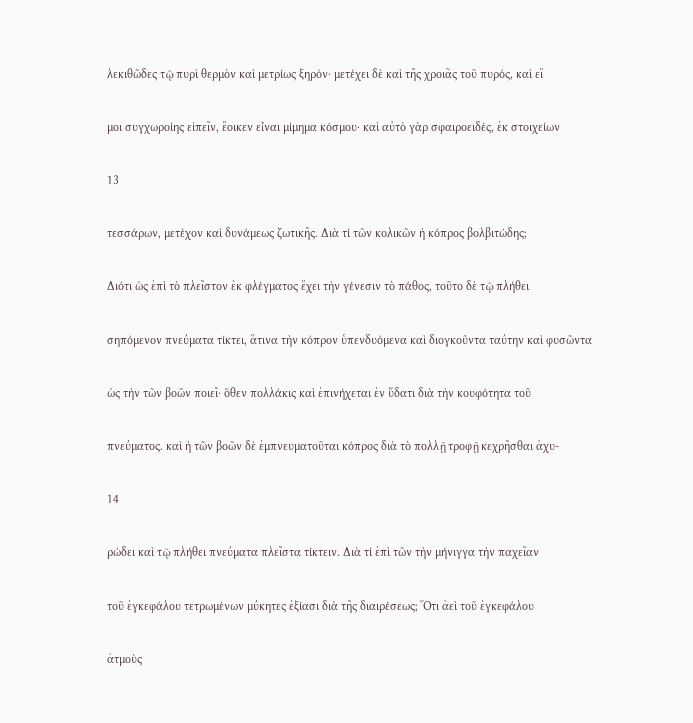λεκιθῶδες τῷ πυρὶ θερμὸν καὶ μετρίως ξηρόν· μετέχει δὲ καὶ τῆς χροιᾶς τοῦ πυρός, καὶ εἴ

μοι συγχωροίης εἰπεῖν, ἔοικεν εἶναι μίμημα κόσμου· καὶ αὐτὸ γὰρ σφαιροειδές, ἐκ στοιχείων

13

τεσσάρων, μετέχον καὶ δυνάμεως ζωτικῆς. Διὰ τί τῶν κολικῶν ἡ κόπρος βολβιτώδης;

Διότι ὡς ἐπὶ τὸ πλεῖστον ἐκ φλέγματος ἔχει τὴν γένεσιν τὸ πάθος, τοῦτο δὲ τῷ πλήθει

σηπόμενον πνεύματα τίκτει, ἅτινα τὴν κόπρον ὑπενδυόμενα καὶ διογκοῦντα ταύτην καὶ φυσῶντα

ὡς τὴν τῶν βοῶν ποιεῖ· ὅθεν πολλάκις καὶ ἐπινήχεται ἐν ὕδατι διὰ τὴν κουφότητα τοῦ

πνεύματος. καὶ ἡ τῶν βοῶν δὲ ἐμπνευματοῦται κόπρος διὰ τὸ πολλῇ τροφῇ κεχρῆσθαι ἀχυ-

14

ρώδει καὶ τῷ πλήθει πνεύματα πλεῖστα τίκτειν. Διὰ τί ἐπὶ τῶν τὴν μήνιγγα τὴν παχεῖαν

τοῦ ἐγκεφάλου τετρωμένων μύκητες ἐξίασι διὰ τῆς διαιρέσεως; Ὅτι ἀεὶ τοῦ ἐγκεφάλου

ἀτμοὺς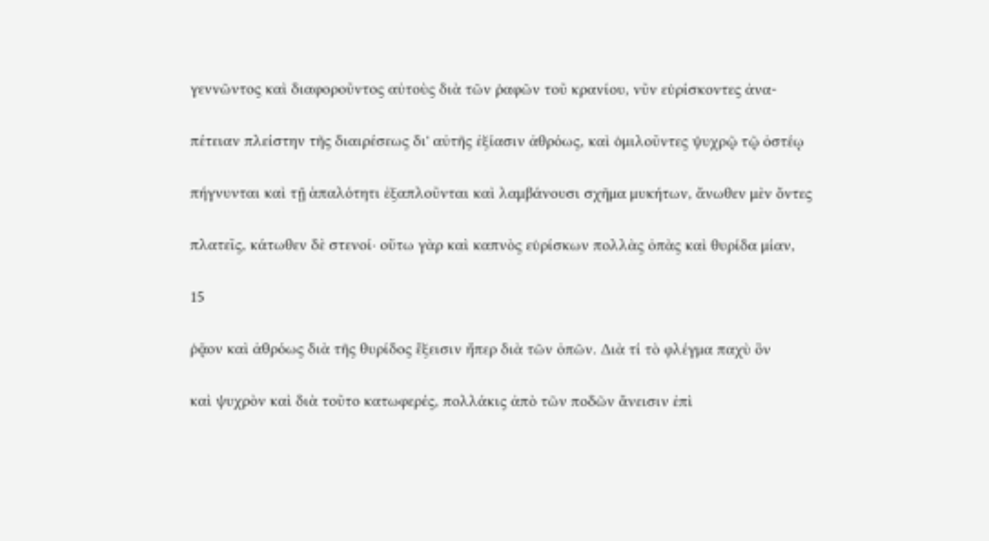γεννῶντος καὶ διαφοροῦντος αὐτοὺς διὰ τῶν ῥαφῶν τοῦ κρανίου, νῦν εὑρίσκοντες ἀνα-

πέτειαν πλείστην τῆς διαιρέσεως δι' αὐτῆς ἐξίασιν ἀθρόως, καὶ ὁμιλοῦντες ψυχρῷ τῷ ὀστέῳ

πήγνυνται καὶ τῇ ἁπαλότητι ἐξαπλοῦνται καὶ λαμβάνουσι σχῆμα μυκήτων, ἄνωθεν μὲν ὄντες

πλατεῖς, κάτωθεν δὲ στενοί· οὕτω γὰρ καὶ καπνὸς εὑρίσκων πολλὰς ὀπὰς καὶ θυρίδα μίαν,

15

ῥᾷον καὶ ἀθρόως διὰ τῆς θυρίδος ἔξεισιν ἤπερ διὰ τῶν ὀπῶν. Διὰ τί τὸ φλέγμα παχὺ ὂν

καὶ ψυχρὸν καὶ διὰ τοῦτο κατωφερές, πολλάκις ἀπὸ τῶν ποδῶν ἄνεισιν ἐπὶ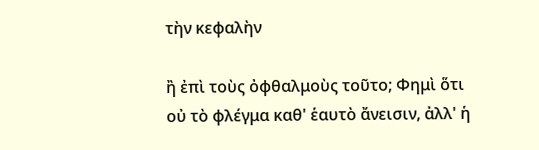τὴν κεφαλὴν

ἢ ἐπὶ τοὺς ὀφθαλμοὺς τοῦτο; Φημὶ ὅτι οὐ τὸ φλέγμα καθ' ἑαυτὸ ἄνεισιν, ἀλλ' ἡ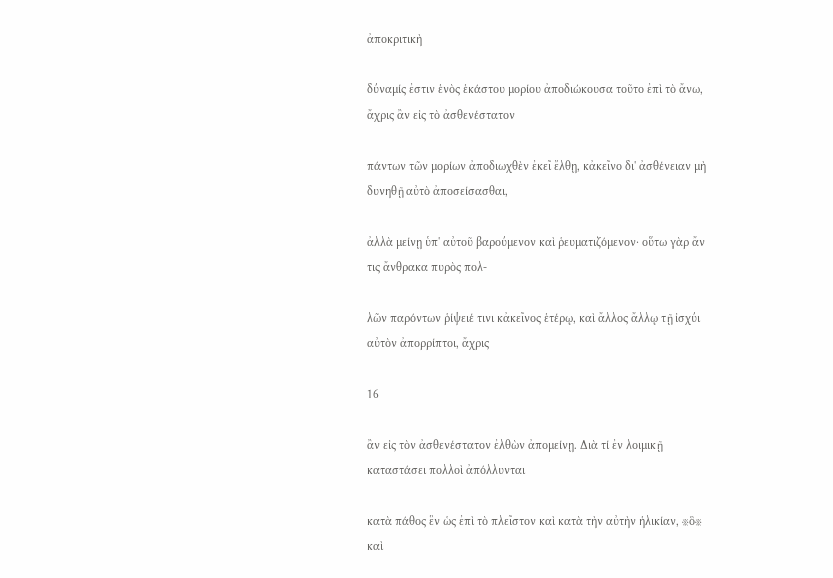ἀποκριτικὴ

δύναμίς ἐστιν ἑνὸς ἑκάστου μορίου ἀποδιώκουσα τοῦτο ἐπὶ τὸ ἄνω, ἄχρις ἂν εἰς τὸ ἀσθενέστατον

πάντων τῶν μορίων ἀποδιωχθὲν ἐκεῖ ἔλθῃ, κἀκεῖνο δι' ἀσθένειαν μὴ δυνηθῇ αὐτὸ ἀποσείσασθαι,

ἀλλὰ μείνῃ ὑπ' αὐτοῦ βαρούμενον καὶ ῥευματιζόμενον· οὕτω γὰρ ἄν τις ἄνθρακα πυρὸς πολ-

λῶν παρόντων ῥίψειέ τινι κἀκεῖνος ἑτέρῳ, καὶ ἄλλος ἄλλῳ τῇ ἰσχύι αὐτὸν ἀπορρίπτοι, ἄχρις

16

ἂν εἰς τὸν ἀσθενέστατον ἐλθὼν ἀπομείνῃ. Διὰ τί ἐν λοιμικῇ καταστάσει πολλοὶ ἀπόλλυνται

κατὰ πάθος ἓν ὡς ἐπὶ τὸ πλεῖστον καὶ κατὰ τὴν αὐτὴν ἡλικίαν, ※ὃ※ καὶ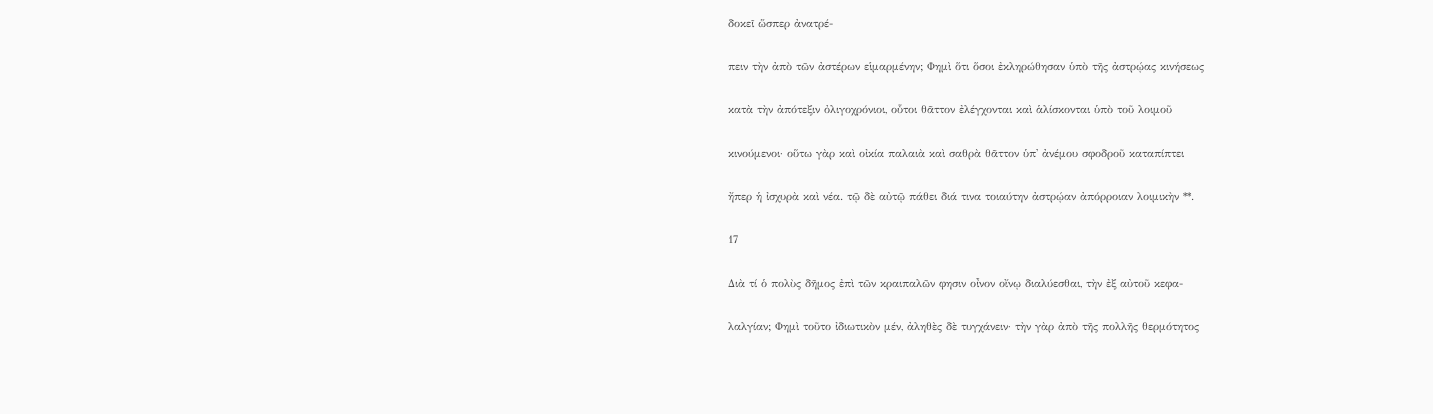δοκεῖ ὥσπερ ἀνατρέ-

πειν τὴν ἀπὸ τῶν ἀστέρων εἱμαρμένην; Φημὶ ὅτι ὅσοι ἐκληρώθησαν ὑπὸ τῆς ἀστρῴας κινήσεως

κατὰ τὴν ἀπότεξιν ὀλιγοχρόνιοι, οὗτοι θᾶττον ἐλέγχονται καὶ ἁλίσκονται ὑπὸ τοῦ λοιμοῦ

κινούμενοι· οὕτω γὰρ καὶ οἰκία παλαιὰ καὶ σαθρὰ θᾶττον ὑπ' ἀνέμου σφοδροῦ καταπίπτει

ἤπερ ἡ ἰσχυρὰ καὶ νέα. τῷ δὲ αὐτῷ πάθει διά τινα τοιαύτην ἀστρῴαν ἀπόρροιαν λοιμικὴν **.

17

Διὰ τί ὁ πολὺς δῆμος ἐπὶ τῶν κραιπαλῶν φησιν οἶνον οἴνῳ διαλύεσθαι, τὴν ἐξ αὐτοῦ κεφα-

λαλγίαν; Φημὶ τοῦτο ἰδιωτικὸν μέν, ἀληθὲς δὲ τυγχάνειν· τὴν γὰρ ἀπὸ τῆς πολλῆς θερμότητος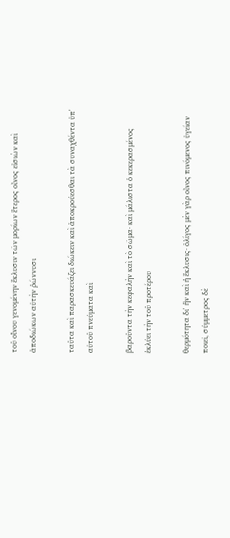τοῦ οἴνου γενομένην ἔκλυσιν τῶν μορίων ἕτερος οἶνος εἰσιὼν καὶ ἀποδιώκων αὐτὴν ῥώννυσι

ταῦτα καὶ παρασκευάζει διώκειν καὶ ἀποκρούεσθαι τὰ συναχθέντα ὑπ' αὐτοῦ πνεύματα καὶ

βαροῦντα τὴν κεφαλὴν καὶ τὸ σῶμα· καὶ μάλιστα ὁ κεκερασμένος ἐκλύει τὴν τοῦ προτέρου

θερμότητα δι' ἣν καὶ ἡ ἔκλυσις· ὀλίγος μὲν γὰρ οἶνος πινόμενος ὑγείαν ποιεῖ, σύμμετρος δὲ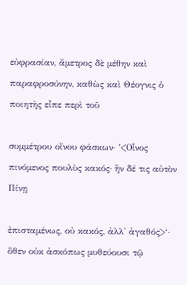εὐφρασίαν, ἄμετρος δὲ μέθην καὶ παραφροσύνην, καθὼς καὶ Θέογνις ὁ ποιητὴς εἶπε περὶ τοῦ

συμμέτρου οἴνου φάσκων· ’<Οἶνος πινόμενος πουλὺς κακός· ἢν δέ τις αὐτὸν Πίνῃ

ἐπισταμένως, οὐ κακός, ἀλλ' ἀγαθός>‘· ὅθεν οὐκ ἀσκόπως μυθεύουσι τῷ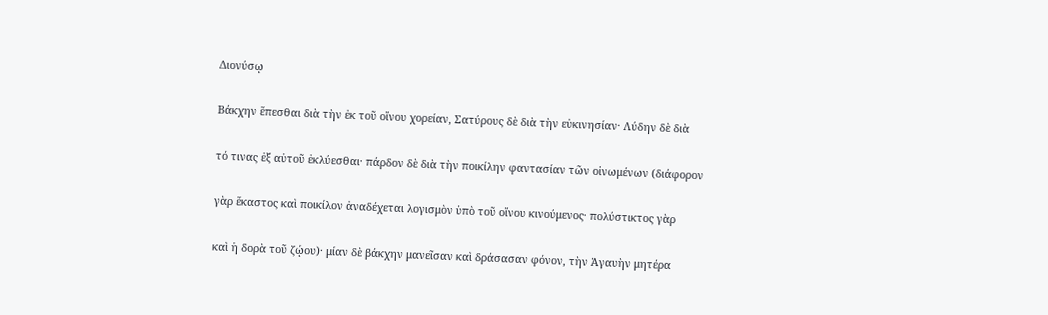Διονύσῳ

Βάκχην ἕπεσθαι διὰ τὴν ἐκ τοῦ οἴνου χορείαν, Σατύρους δὲ διὰ τὴν εὐκινησίαν· Λύδην δὲ διὰ

τό τινας ἐξ αὐτοῦ ἐκλύεσθαι· πάρδον δὲ διὰ τὴν ποικίλην φαντασίαν τῶν οἰνωμένων (διάφορον

γὰρ ἕκαστος καὶ ποικίλον ἀναδέχεται λογισμὸν ὑπὸ τοῦ οἴνου κινούμενος· πολύστικτος γὰρ

καὶ ἡ δορὰ τοῦ ζῴου)· μίαν δὲ βάκχην μανεῖσαν καὶ δράσασαν φόνον, τὴν Ἀγαυὴν μητέρα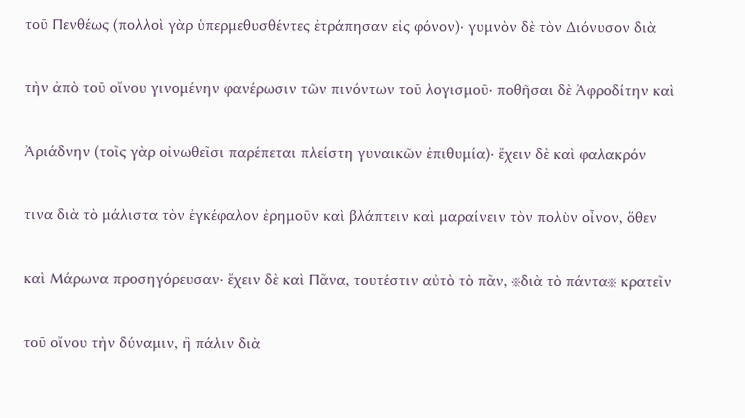τοῦ Πενθέως (πολλοὶ γὰρ ὑπερμεθυσθέντες ἐτράπησαν εἰς φόνον)· γυμνὸν δὲ τὸν Διόνυσον διὰ

τὴν ἀπὸ τοῦ οἴνου γινομένην φανέρωσιν τῶν πινόντων τοῦ λογισμοῦ· ποθῆσαι δὲ Ἀφροδίτην καὶ

Ἀριάδνην (τοῖς γὰρ οἰνωθεῖσι παρέπεται πλείστη γυναικῶν ἐπιθυμία)· ἔχειν δὲ καὶ φαλακρόν

τινα διὰ τὸ μάλιστα τὸν ἐγκέφαλον ἐρημοῦν καὶ βλάπτειν καὶ μαραίνειν τὸν πολὺν οἶνον, ὅθεν

καὶ Μάρωνα προσηγόρευσαν· ἔχειν δὲ καὶ Πᾶνα, τουτέστιν αὐτὸ τὸ πᾶν, ※διὰ τὸ πάντα※ κρατεῖν

τοῦ οἴνου τὴν δύναμιν, ἢ πάλιν διὰ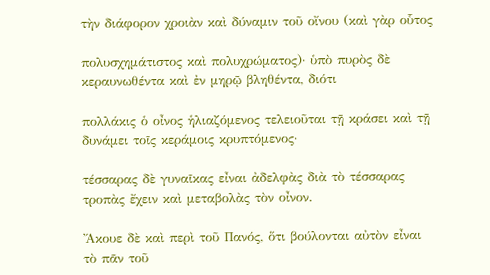τὴν διάφορον χροιὰν καὶ δύναμιν τοῦ οἴνου (καὶ γὰρ οὗτος

πολυσχημάτιστος καὶ πολυχρώματος)· ὑπὸ πυρὸς δὲ κεραυνωθέντα καὶ ἐν μηρῷ βληθέντα, διότι

πολλάκις ὁ οἶνος ἡλιαζόμενος τελειοῦται τῇ κράσει καὶ τῇ δυνάμει τοῖς κεράμοις κρυπτόμενος·

τέσσαρας δὲ γυναῖκας εἶναι ἀδελφὰς διὰ τὸ τέσσαρας τροπὰς ἔχειν καὶ μεταβολὰς τὸν οἶνον.

Ἄκουε δὲ καὶ περὶ τοῦ Πανός, ὅτι βούλονται αὐτὸν εἶναι τὸ πᾶν τοῦ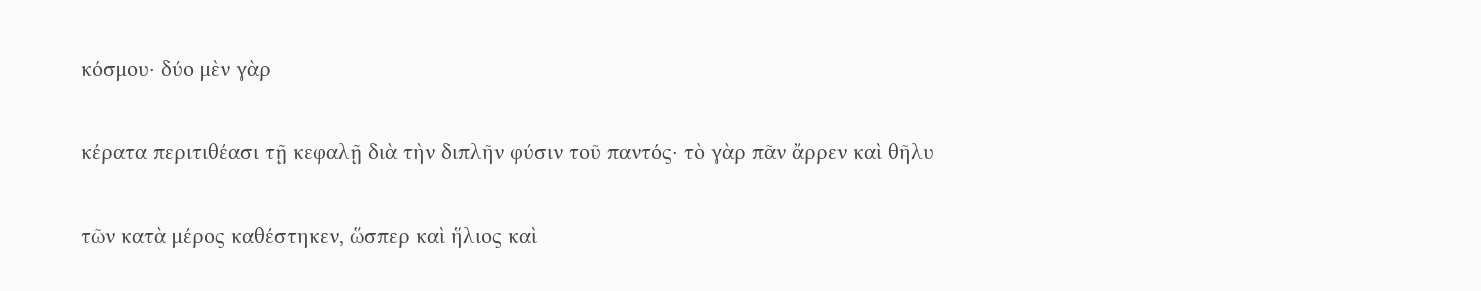κόσμου· δύο μὲν γὰρ

κέρατα περιτιθέασι τῇ κεφαλῇ διὰ τὴν διπλῆν φύσιν τοῦ παντός· τὸ γὰρ πᾶν ἄρρεν καὶ θῆλυ

τῶν κατὰ μέρος καθέστηκεν, ὥσπερ καὶ ἥλιος καὶ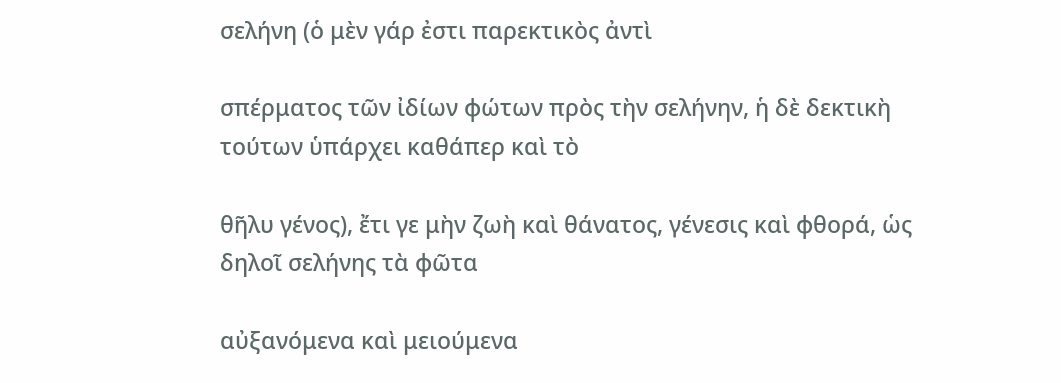σελήνη (ὁ μὲν γάρ ἐστι παρεκτικὸς ἀντὶ

σπέρματος τῶν ἰδίων φώτων πρὸς τὴν σελήνην, ἡ δὲ δεκτικὴ τούτων ὑπάρχει καθάπερ καὶ τὸ

θῆλυ γένος), ἔτι γε μὴν ζωὴ καὶ θάνατος, γένεσις καὶ φθορά, ὡς δηλοῖ σελήνης τὰ φῶτα

αὐξανόμενα καὶ μειούμενα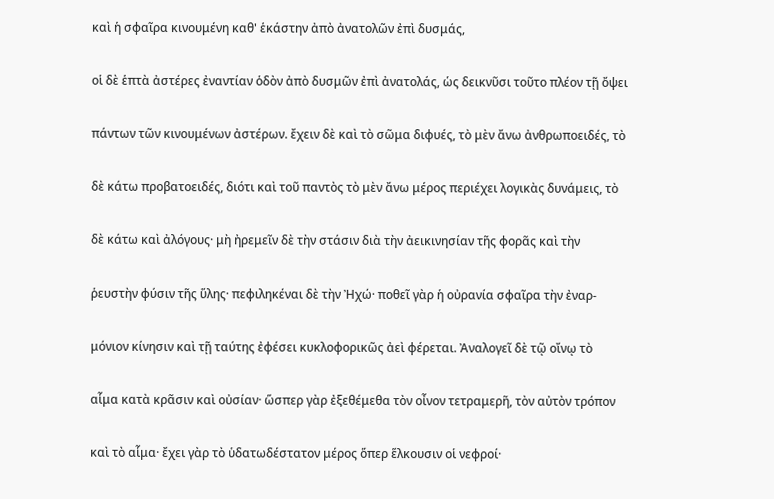καὶ ἡ σφαῖρα κινουμένη καθ' ἑκάστην ἀπὸ ἀνατολῶν ἐπὶ δυσμάς,

οἱ δὲ ἑπτὰ ἀστέρες ἐναντίαν ὁδὸν ἀπὸ δυσμῶν ἐπὶ ἀνατολάς, ὡς δεικνῦσι τοῦτο πλέον τῇ ὄψει

πάντων τῶν κινουμένων ἀστέρων. ἔχειν δὲ καὶ τὸ σῶμα διφυές, τὸ μὲν ἄνω ἀνθρωποειδές, τὸ

δὲ κάτω προβατοειδές, διότι καὶ τοῦ παντὸς τὸ μὲν ἄνω μέρος περιέχει λογικὰς δυνάμεις, τὸ

δὲ κάτω καὶ ἀλόγους· μὴ ἠρεμεῖν δὲ τὴν στάσιν διὰ τὴν ἀεικινησίαν τῆς φορᾶς καὶ τὴν

ῥευστὴν φύσιν τῆς ὕλης· πεφιληκέναι δὲ τὴν Ἠχώ· ποθεῖ γὰρ ἡ οὐρανία σφαῖρα τὴν ἐναρ-

μόνιον κίνησιν καὶ τῇ ταύτης ἐφέσει κυκλοφορικῶς ἀεὶ φέρεται. Ἀναλογεῖ δὲ τῷ οἴνῳ τὸ

αἷμα κατὰ κρᾶσιν καὶ οὐσίαν· ὥσπερ γὰρ ἐξεθέμεθα τὸν οἶνον τετραμερῆ, τὸν αὐτὸν τρόπον

καὶ τὸ αἷμα· ἔχει γὰρ τὸ ὑδατωδέστατον μέρος ὅπερ ἕλκουσιν οἱ νεφροί·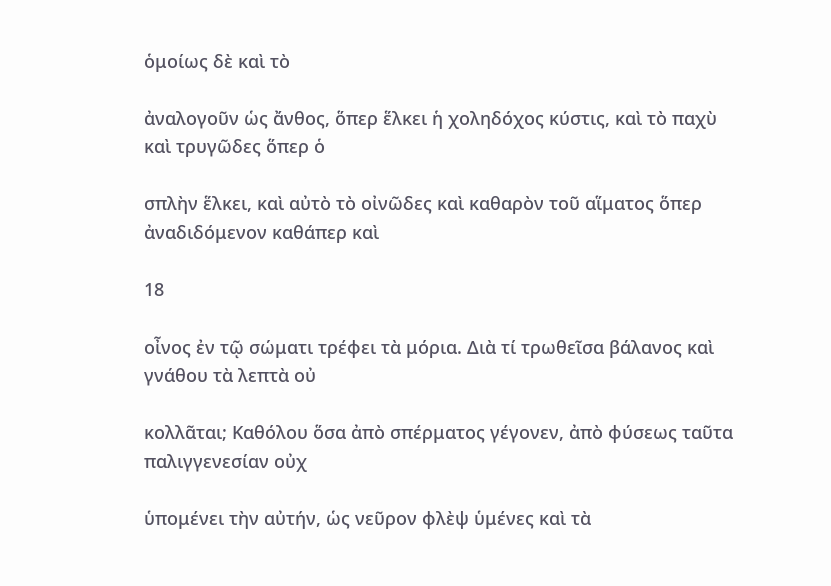ὁμοίως δὲ καὶ τὸ

ἀναλογοῦν ὡς ἄνθος, ὅπερ ἕλκει ἡ χοληδόχος κύστις, καὶ τὸ παχὺ καὶ τρυγῶδες ὅπερ ὁ

σπλὴν ἕλκει, καὶ αὐτὸ τὸ οἰνῶδες καὶ καθαρὸν τοῦ αἵματος ὅπερ ἀναδιδόμενον καθάπερ καὶ

18

οἶνος ἐν τῷ σώματι τρέφει τὰ μόρια. Διὰ τί τρωθεῖσα βάλανος καὶ γνάθου τὰ λεπτὰ οὐ

κολλᾶται; Καθόλου ὅσα ἀπὸ σπέρματος γέγονεν, ἀπὸ φύσεως ταῦτα παλιγγενεσίαν οὐχ

ὑπομένει τὴν αὐτήν, ὡς νεῦρον φλὲψ ὑμένες καὶ τὰ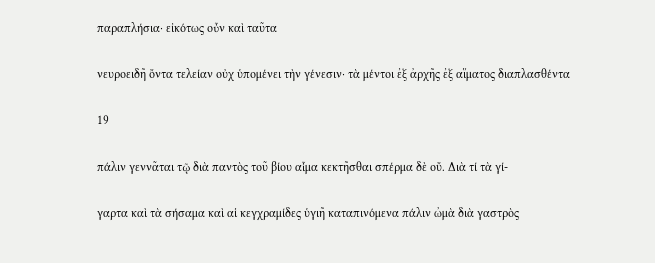παραπλήσια· εἰκότως οὖν καὶ ταῦτα

νευροειδῆ ὄντα τελείαν οὐχ ὑπομένει τὴν γένεσιν· τὰ μέντοι ἐξ ἀρχῆς ἐξ αἵματος διαπλασθέντα

19

πάλιν γεννᾶται τῷ διὰ παντὸς τοῦ βίου αἷμα κεκτῆσθαι σπέρμα δὲ οὔ. Διὰ τί τὰ γί-

γαρτα καὶ τὰ σήσαμα καὶ αἱ κεγχραμίδες ὑγιῆ καταπινόμενα πάλιν ὠμὰ διὰ γαστρὸς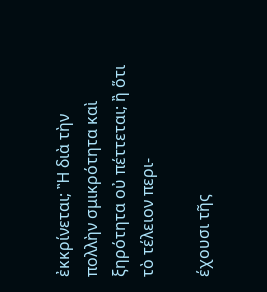ἐκκρίνεται; Ἢ διὰ τὴν πολλὴν σμικρότητα καὶ ξηρότητα οὐ πέττεται; ἢ ὅτι τὸ τέλειον περι-

έχουσι τῆς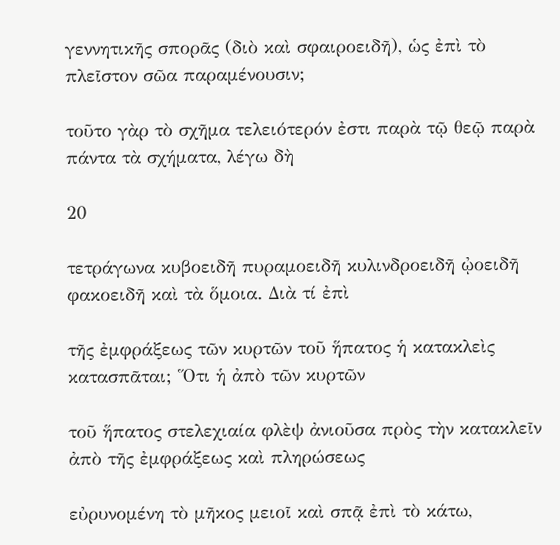γεννητικῆς σπορᾶς (διὸ καὶ σφαιροειδῆ), ὡς ἐπὶ τὸ πλεῖστον σῶα παραμένουσιν;

τοῦτο γὰρ τὸ σχῆμα τελειότερόν ἐστι παρὰ τῷ θεῷ παρὰ πάντα τὰ σχήματα, λέγω δὴ

20

τετράγωνα κυβοειδῆ πυραμοειδῆ κυλινδροειδῆ ᾠοειδῆ φακοειδῆ καὶ τὰ ὅμοια. Διὰ τί ἐπὶ

τῆς ἐμφράξεως τῶν κυρτῶν τοῦ ἥπατος ἡ κατακλεὶς κατασπᾶται; Ὅτι ἡ ἀπὸ τῶν κυρτῶν

τοῦ ἥπατος στελεχιαία φλὲψ ἀνιοῦσα πρὸς τὴν κατακλεῖν ἀπὸ τῆς ἐμφράξεως καὶ πληρώσεως

εὐρυνομένη τὸ μῆκος μειοῖ καὶ σπᾷ ἐπὶ τὸ κάτω,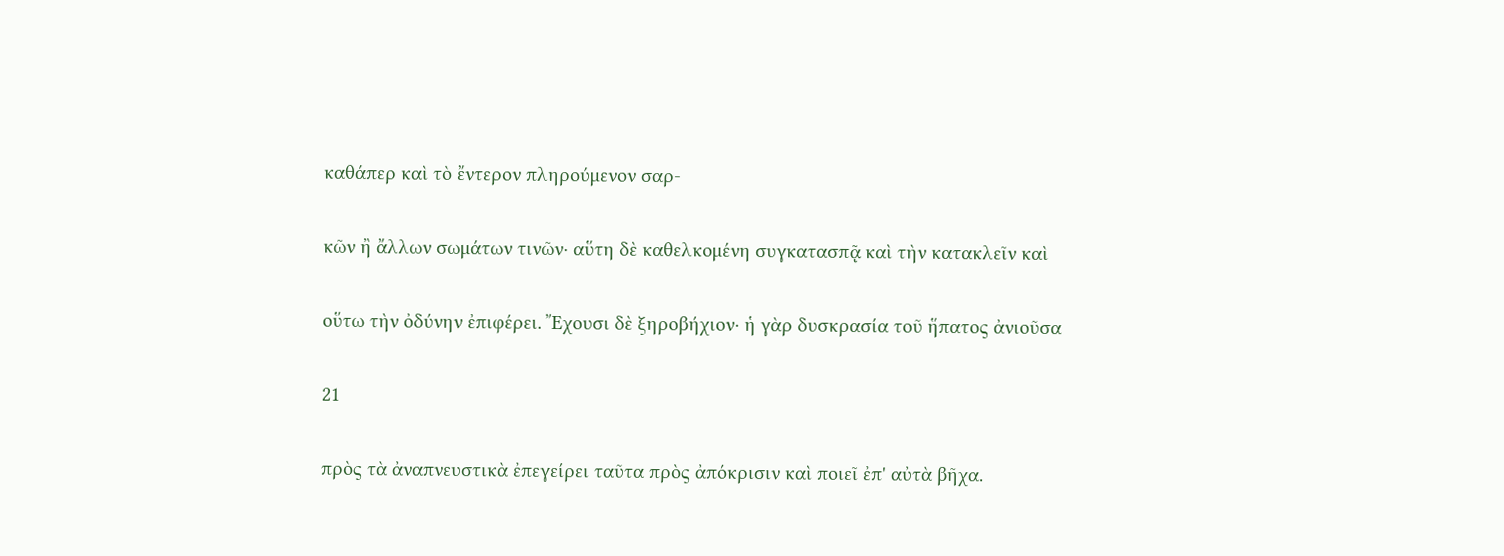καθάπερ καὶ τὸ ἔντερον πληρούμενον σαρ-

κῶν ἢ ἄλλων σωμάτων τινῶν· αὕτη δὲ καθελκομένη συγκατασπᾷ καὶ τὴν κατακλεῖν καὶ

οὕτω τὴν ὀδύνην ἐπιφέρει. Ἔχουσι δὲ ξηροβήχιον· ἡ γὰρ δυσκρασία τοῦ ἥπατος ἀνιοῦσα

21

πρὸς τὰ ἀναπνευστικὰ ἐπεγείρει ταῦτα πρὸς ἀπόκρισιν καὶ ποιεῖ ἐπ' αὐτὰ βῆχα.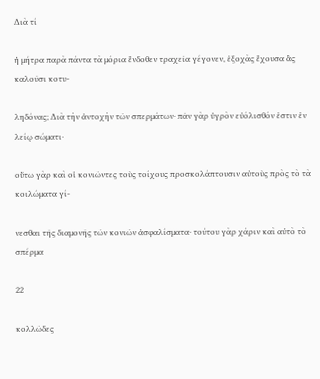Διὰ τί

ἡ μήτρα παρὰ πάντα τὰ μόρια ἔνδοθεν τραχεῖα γέγονεν, ἐξοχὰς ἔχουσα ἃς καλοῦσι κοτυ-

ληδόνας; Διὰ τὴν ἀντοχὴν τῶν σπερμάτων· πᾶν γὰρ ὑγρὸν εὐόλισθόν ἐστιν ἐν λείῳ σώματι·

οὕτω γὰρ καὶ οἱ κονιῶντες τοὺς τοίχους προσκολάπτουσιν αὐτοὺς πρὸς τὸ τὰ κοιλώματα γί-

νεσθαι τῆς διαμονῆς τῶν κονιῶν ἀσφαλίσματα· τούτου γὰρ χάριν καὶ αὐτὸ τὸ σπέρμα

22

κολλῶδες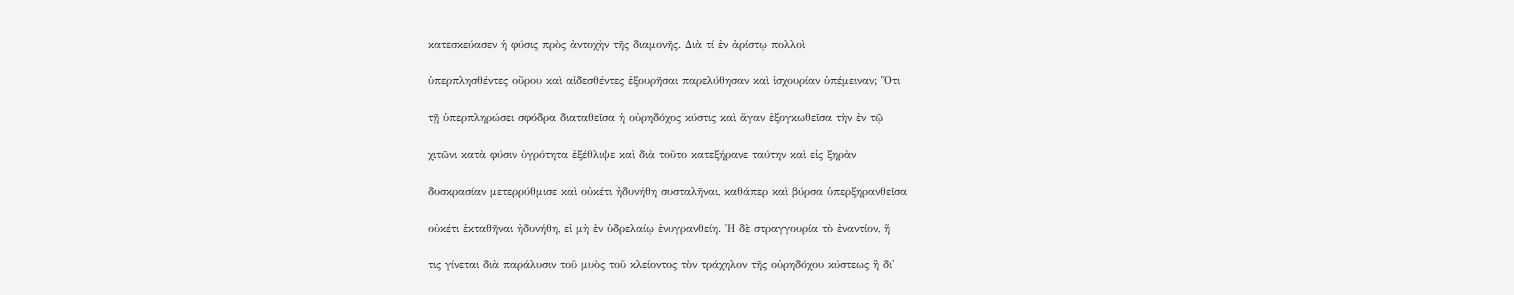κατεσκεύασεν ἡ φύσις πρὸς ἀντοχὴν τῆς διαμονῆς. Διὰ τί ἐν ἀρίστῳ πολλοὶ

ὑπερπλησθέντες οὔρου καὶ αἰδεσθέντες ἐξουρῆσαι παρελύθησαν καὶ ἰσχουρίαν ὑπέμειναν; Ὅτι

τῇ ὑπερπληρώσει σφόδρα διαταθεῖσα ἡ οὐρηδόχος κύστις καὶ ἄγαν ἐξογκωθεῖσα τὴν ἐν τῷ

χιτῶνι κατὰ φύσιν ὑγρότητα ἐξέθλιψε καὶ διὰ τοῦτο κατεξήρανε ταύτην καὶ εἰς ξηρὰν

δυσκρασίαν μετερρύθμισε καὶ οὐκέτι ἠδυνήθη συσταλῆναι, καθάπερ καὶ βύρσα ὑπερξηρανθεῖσα

οὐκέτι ἐκταθῆναι ἠδυνήθη, εἰ μὴ ἐν ὑδρελαίῳ ἐνυγρανθείη. Ἡ δὲ στραγγουρία τὸ ἐναντίον, ἥ

τις γίνεται διὰ παράλυσιν τοῦ μυὸς τοῦ κλείοντος τὸν τράχηλον τῆς οὐρηδόχου κύστεως ἢ δι'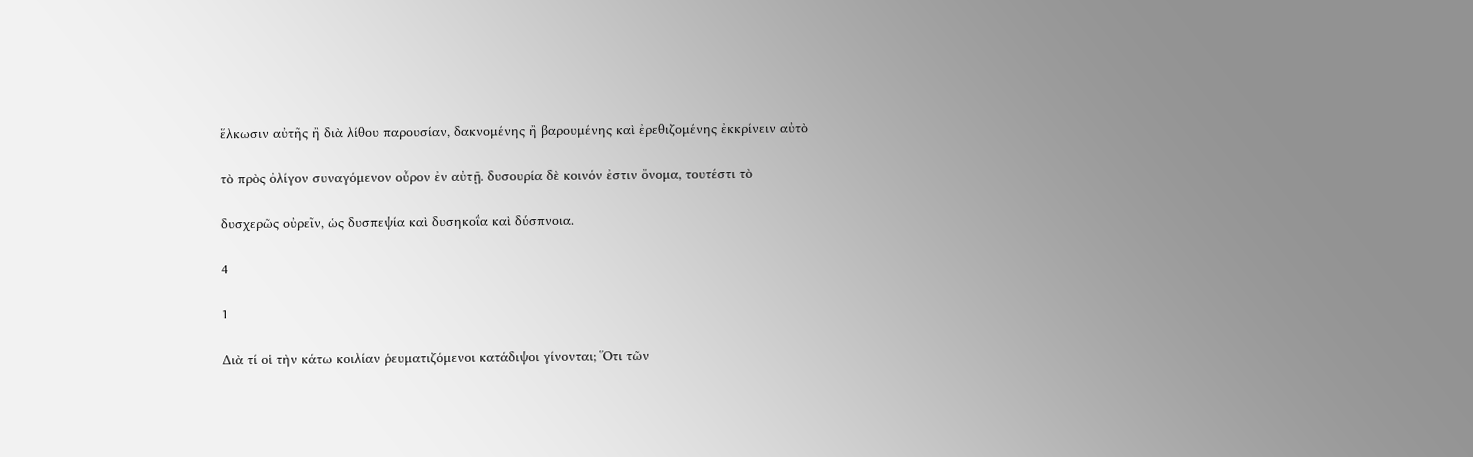ἕλκωσιν αὐτῆς ἢ διὰ λίθου παρουσίαν, δακνομένης ἢ βαρουμένης καὶ ἐρεθιζομένης ἐκκρίνειν αὐτὸ

τὸ πρὸς ὀλίγον συναγόμενον οὖρον ἐν αὐτῇ. δυσουρία δὲ κοινόν ἐστιν ὄνομα, τουτέστι τὸ

δυσχερῶς οὐρεῖν, ὡς δυσπεψία καὶ δυσηκοΐα καὶ δύσπνοια.

4

1

Διὰ τί οἱ τὴν κάτω κοιλίαν ῥευματιζόμενοι κατάδιψοι γίνονται; Ὅτι τῶν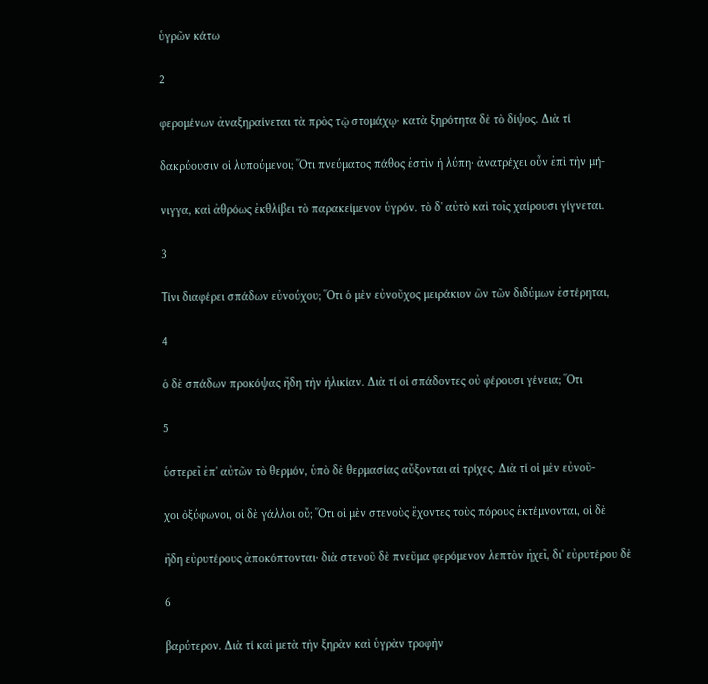ὑγρῶν κάτω

2

φερομένων ἀναξηραίνεται τὰ πρὸς τῷ στομάχῳ· κατὰ ξηρότητα δὲ τὸ δίψος. Διὰ τί

δακρύουσιν οἱ λυπούμενοι; Ὅτι πνεύματος πάθος ἐστὶν ἡ λύπη· ἀνατρέχει οὖν ἐπὶ τὴν μή-

νιγγα, καὶ ἀθρόως ἐκθλίβει τὸ παρακείμενον ὑγρόν. τὸ δ' αὐτὸ καὶ τοῖς χαίρουσι γίγνεται.

3

Τίνι διαφέρει σπάδων εὐνούχου; Ὅτι ὁ μὲν εὐνοῦχος μειράκιον ὢν τῶν διδύμων ἐστέρηται,

4

ὁ δὲ σπάδων προκόψας ἤδη τὴν ἡλικίαν. Διὰ τί οἱ σπάδοντες οὐ φέρουσι γένεια; Ὅτι

5

ὑστερεῖ ἐπ' αὐτῶν τὸ θερμόν, ὑπὸ δὲ θερμασίας αὔξονται αἱ τρίχες. Διὰ τί οἱ μὲν εὐνοῦ-

χοι ὀξύφωνοι, οἱ δὲ γάλλοι οὔ; Ὅτι οἱ μὲν στενοὺς ἔχοντες τοὺς πόρους ἐκτέμνονται, οἱ δὲ

ἤδη εὐρυτέρους ἀποκόπτονται· διὰ στενοῦ δὲ πνεῦμα φερόμενον λεπτὸν ἠχεῖ, δι' εὐρυτέρου δὲ

6

βαρύτερον. Διὰ τί καὶ μετὰ τὴν ξηρὰν καὶ ὑγρὰν τροφὴν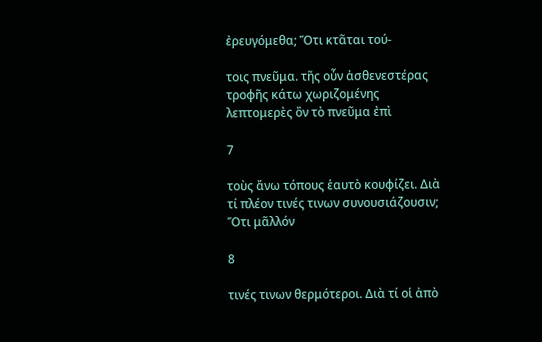ἐρευγόμεθα; Ὅτι κτᾶται τού-

τοις πνεῦμα. τῆς οὖν ἀσθενεστέρας τροφῆς κάτω χωριζομένης λεπτομερὲς ὂν τὸ πνεῦμα ἐπὶ

7

τοὺς ἄνω τόπους ἑαυτὸ κουφίζει. Διὰ τί πλέον τινές τινων συνουσιάζουσιν; Ὅτι μᾶλλόν

8

τινές τινων θερμότεροι. Διὰ τί οἱ ἀπὸ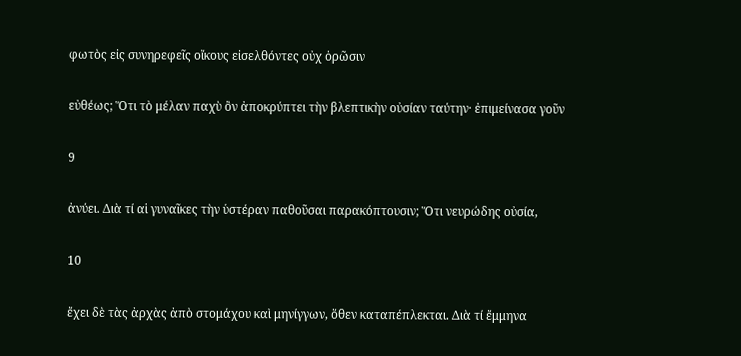φωτὸς εἰς συνηρεφεῖς οἴκους εἰσελθόντες οὐχ ὁρῶσιν

εὐθέως; Ὅτι τὸ μέλαν παχὺ ὂν ἀποκρύπτει τὴν βλεπτικὴν οὐσίαν ταύτην· ἐπιμείνασα γοῦν

9

ἀνύει. Διὰ τί αἱ γυναῖκες τὴν ὑστέραν παθοῦσαι παρακόπτουσιν; Ὅτι νευρώδης οὐσία,

10

ἔχει δὲ τὰς ἀρχὰς ἀπὸ στομάχου καὶ μηνίγγων, ὅθεν καταπέπλεκται. Διὰ τί ἔμμηνα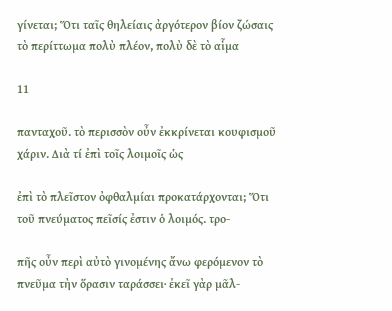γίνεται; Ὅτι ταῖς θηλείαις ἀργότερον βίον ζώσαις τὸ περίττωμα πολὺ πλέον, πολὺ δὲ τὸ αἷμα

11

πανταχοῦ. τὸ περισσὸν οὖν ἐκκρίνεται κουφισμοῦ χάριν. Διὰ τί ἐπὶ τοῖς λοιμοῖς ὡς

ἐπὶ τὸ πλεῖστον ὀφθαλμίαι προκατάρχονται; Ὅτι τοῦ πνεύματος πεῖσίς ἐστιν ὁ λοιμός. τρο-

πῆς οὖν περὶ αὐτὸ γινομένης ἄνω φερόμενον τὸ πνεῦμα τὴν ὅρασιν ταράσσει· ἐκεῖ γὰρ μᾶλ-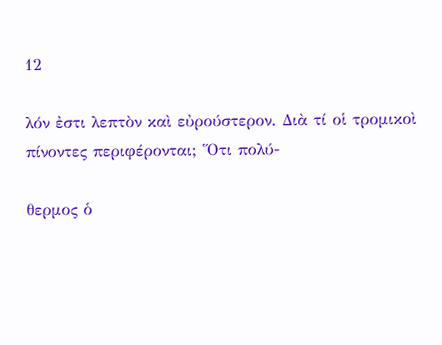12

λόν ἐστι λεπτὸν καὶ εὐρούστερον. Διὰ τί οἱ τρομικοὶ πίνοντες περιφέρονται; Ὅτι πολύ-

θερμος ὁ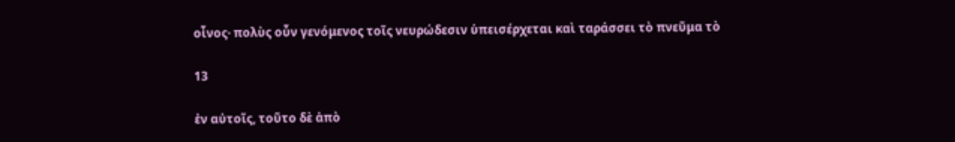οἶνος· πολὺς οὖν γενόμενος τοῖς νευρώδεσιν ὑπεισέρχεται καὶ ταράσσει τὸ πνεῦμα τὸ

13

ἐν αὐτοῖς, τοῦτο δὲ ἀπὸ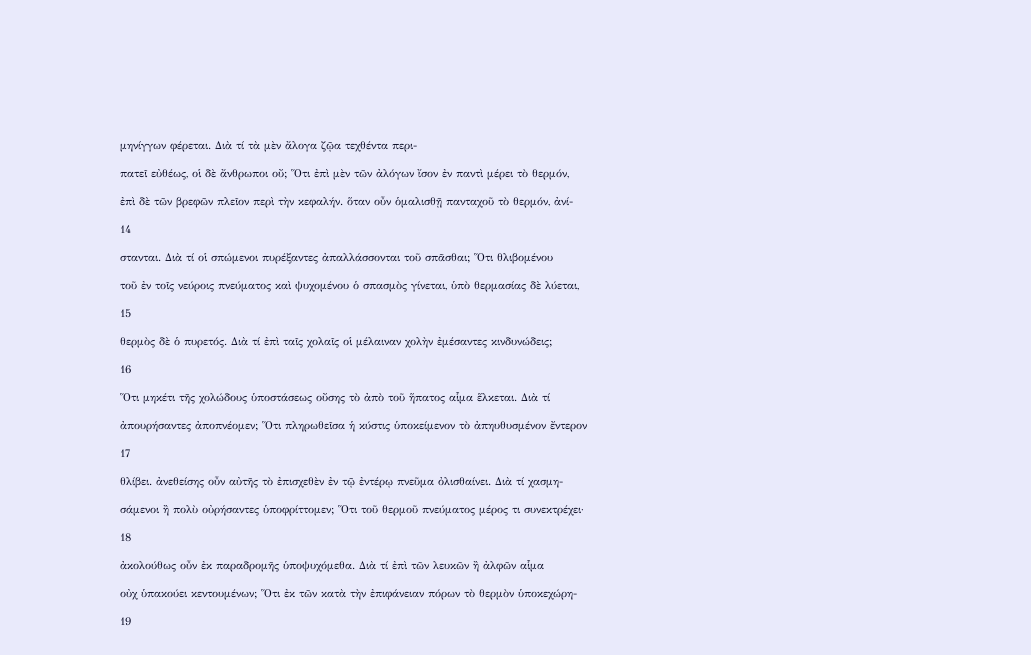μηνίγγων φέρεται. Διὰ τί τὰ μὲν ἄλογα ζῷα τεχθέντα περι-

πατεῖ εὐθέως, οἱ δὲ ἄνθρωποι οὔ; Ὅτι ἐπὶ μὲν τῶν ἀλόγων ἴσον ἐν παντὶ μέρει τὸ θερμόν,

ἐπὶ δὲ τῶν βρεφῶν πλεῖον περὶ τὴν κεφαλήν. ὅταν οὖν ὁμαλισθῇ πανταχοῦ τὸ θερμόν, ἀνί-

14

στανται. Διὰ τί οἱ σπώμενοι πυρέξαντες ἀπαλλάσσονται τοῦ σπᾶσθαι; Ὅτι θλιβομένου

τοῦ ἐν τοῖς νεύροις πνεύματος καὶ ψυχομένου ὁ σπασμὸς γίνεται, ὑπὸ θερμασίας δὲ λύεται,

15

θερμὸς δὲ ὁ πυρετός. Διὰ τί ἐπὶ ταῖς χολαῖς οἱ μέλαιναν χολὴν ἐμέσαντες κινδυνώδεις;

16

Ὅτι μηκέτι τῆς χολώδους ὑποστάσεως οὔσης τὸ ἀπὸ τοῦ ἥπατος αἷμα ἕλκεται. Διὰ τί

ἀπουρήσαντες ἀποπνέομεν; Ὅτι πληρωθεῖσα ἡ κύστις ὑποκείμενον τὸ ἀπηυθυσμένον ἔντερον

17

θλίβει. ἀνεθείσης οὖν αὐτῆς τὸ ἐπισχεθὲν ἐν τῷ ἐντέρῳ πνεῦμα ὀλισθαίνει. Διὰ τί χασμη-

σάμενοι ἢ πολὺ οὐρήσαντες ὑποφρίττομεν; Ὅτι τοῦ θερμοῦ πνεύματος μέρος τι συνεκτρέχει·

18

ἀκολούθως οὖν ἐκ παραδρομῆς ὑποψυχόμεθα. Διὰ τί ἐπὶ τῶν λευκῶν ἢ ἀλφῶν αἷμα

οὐχ ὑπακούει κεντουμένων; Ὅτι ἐκ τῶν κατὰ τὴν ἐπιφάνειαν πόρων τὸ θερμὸν ὑποκεχώρη-

19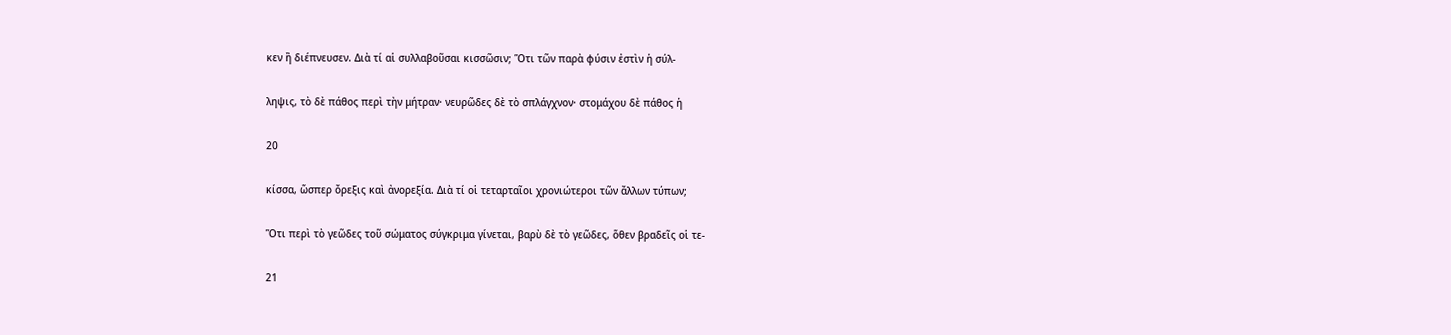κεν ἢ διέπνευσεν. Διὰ τί αἱ συλλαβοῦσαι κισσῶσιν; Ὅτι τῶν παρὰ φύσιν ἐστὶν ἡ σύλ-

ληψις, τὸ δὲ πάθος περὶ τὴν μήτραν· νευρῶδες δὲ τὸ σπλάγχνον· στομάχου δὲ πάθος ἡ

20

κίσσα, ὥσπερ ὄρεξις καὶ ἀνορεξία. Διὰ τί οἱ τεταρταῖοι χρονιώτεροι τῶν ἄλλων τύπων;

Ὅτι περὶ τὸ γεῶδες τοῦ σώματος σύγκριμα γίνεται, βαρὺ δὲ τὸ γεῶδες, ὅθεν βραδεῖς οἱ τε-

21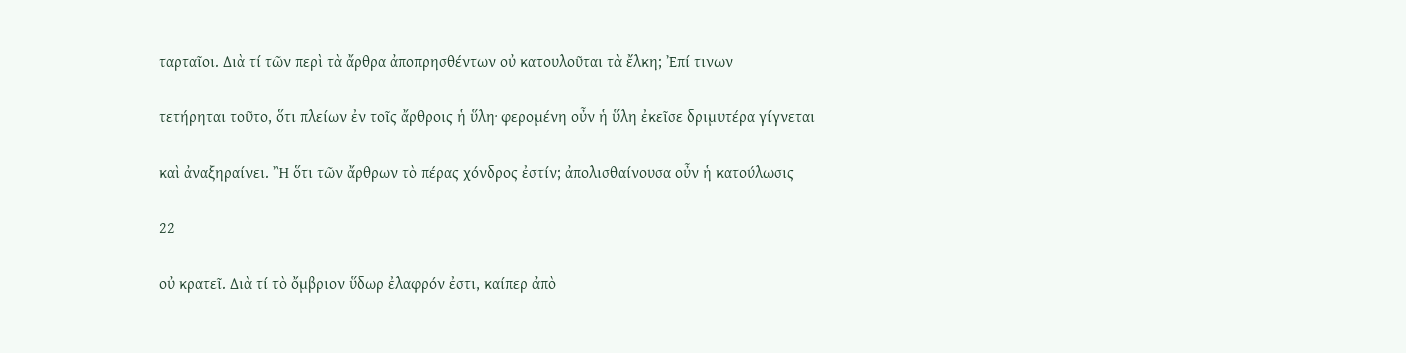ταρταῖοι. Διὰ τί τῶν περὶ τὰ ἄρθρα ἀποπρησθέντων οὐ κατουλοῦται τὰ ἔλκη; Ἐπί τινων

τετήρηται τοῦτο, ὅτι πλείων ἐν τοῖς ἄρθροις ἡ ὕλη· φερομένη οὖν ἡ ὕλη ἐκεῖσε δριμυτέρα γίγνεται

καὶ ἀναξηραίνει. Ἢ ὅτι τῶν ἄρθρων τὸ πέρας χόνδρος ἐστίν; ἀπολισθαίνουσα οὖν ἡ κατούλωσις

22

οὐ κρατεῖ. Διὰ τί τὸ ὄμβριον ὕδωρ ἐλαφρόν ἐστι, καίπερ ἀπὸ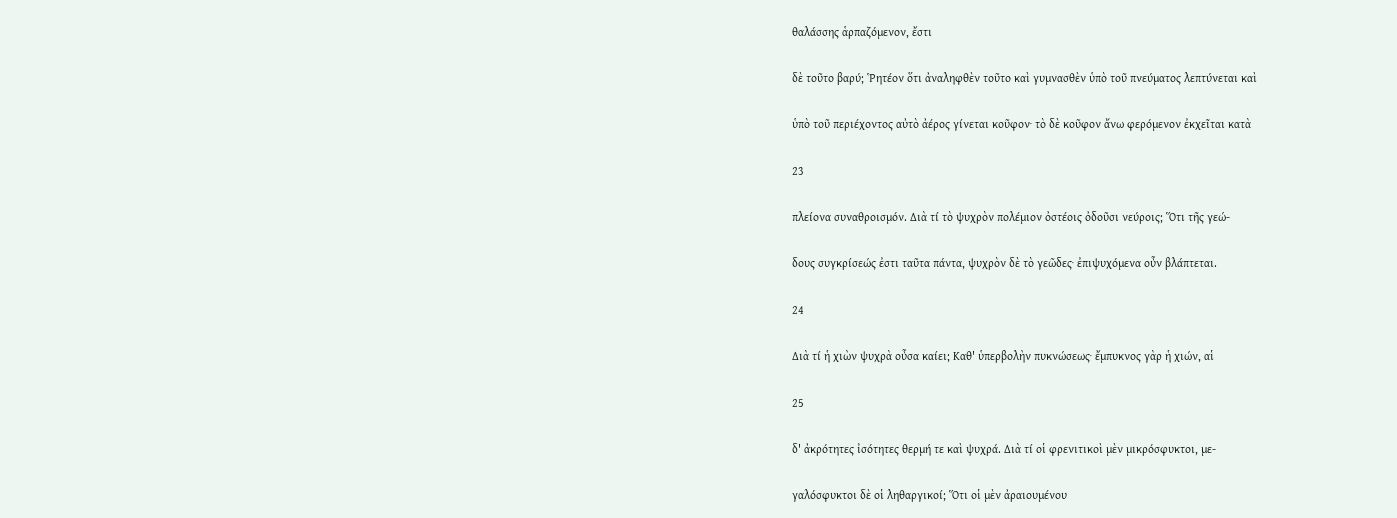θαλάσσης ἁρπαζόμενον, ἔστι

δὲ τοῦτο βαρύ; Ῥητέον ὅτι ἀναληφθὲν τοῦτο καὶ γυμνασθὲν ὑπὸ τοῦ πνεύματος λεπτύνεται καὶ

ὑπὸ τοῦ περιέχοντος αὐτὸ ἀέρος γίνεται κοῦφον· τὸ δὲ κοῦφον ἄνω φερόμενον ἐκχεῖται κατὰ

23

πλείονα συναθροισμόν. Διὰ τί τὸ ψυχρὸν πολέμιον ὀστέοις ὀδοῦσι νεύροις; Ὅτι τῆς γεώ-

δους συγκρίσεώς ἐστι ταῦτα πάντα, ψυχρὸν δὲ τὸ γεῶδες· ἐπιψυχόμενα οὖν βλάπτεται.

24

Διὰ τί ἡ χιὼν ψυχρὰ οὖσα καίει; Καθ' ὑπερβολὴν πυκνώσεως· ἔμπυκνος γὰρ ἡ χιών, αἱ

25

δ' ἀκρότητες ἰσότητες θερμή τε καὶ ψυχρά. Διὰ τί οἱ φρενιτικοὶ μὲν μικρόσφυκτοι, με-

γαλόσφυκτοι δὲ οἱ ληθαργικοί; Ὅτι οἱ μὲν ἀραιουμένου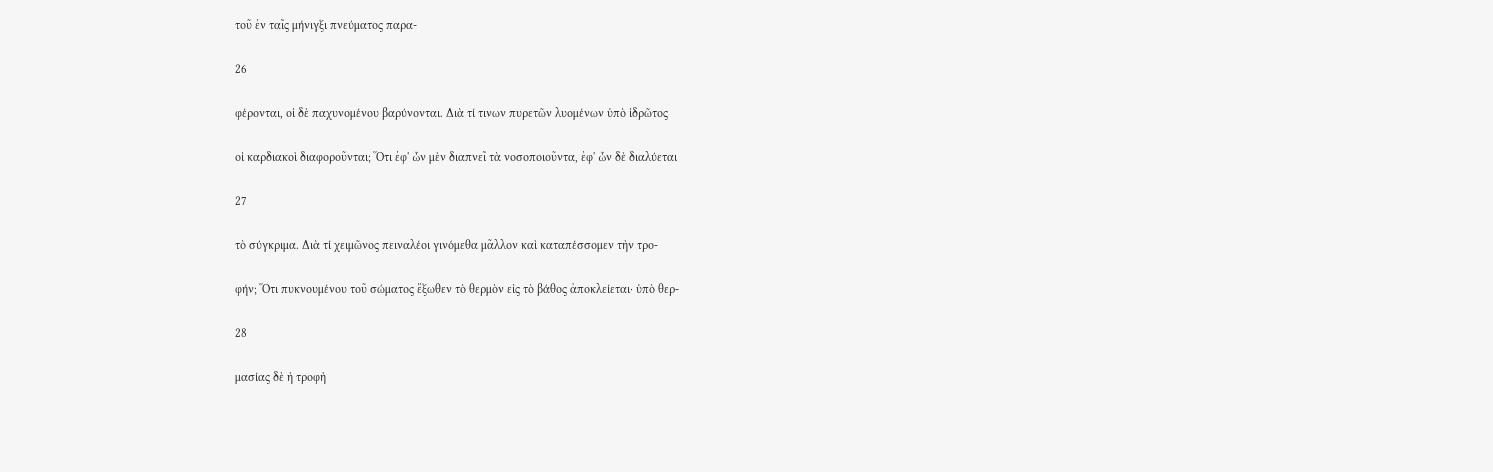τοῦ ἐν ταῖς μήνιγξι πνεύματος παρα-

26

φέρονται, οἱ δὲ παχυνομένου βαρύνονται. Διὰ τί τινων πυρετῶν λυομένων ὑπὸ ἱδρῶτος

οἱ καρδιακοὶ διαφοροῦνται; Ὅτι ἐφ' ὧν μὲν διαπνεῖ τὰ νοσοποιοῦντα, ἐφ' ὧν δὲ διαλύεται

27

τὸ σύγκριμα. Διὰ τί χειμῶνος πειναλέοι γινόμεθα μᾶλλον καὶ καταπέσσομεν τὴν τρο-

φήν; Ὅτι πυκνουμένου τοῦ σώματος ἔξωθεν τὸ θερμὸν εἰς τὸ βάθος ἀποκλείεται· ὑπὸ θερ-

28

μασίας δὲ ἡ τροφὴ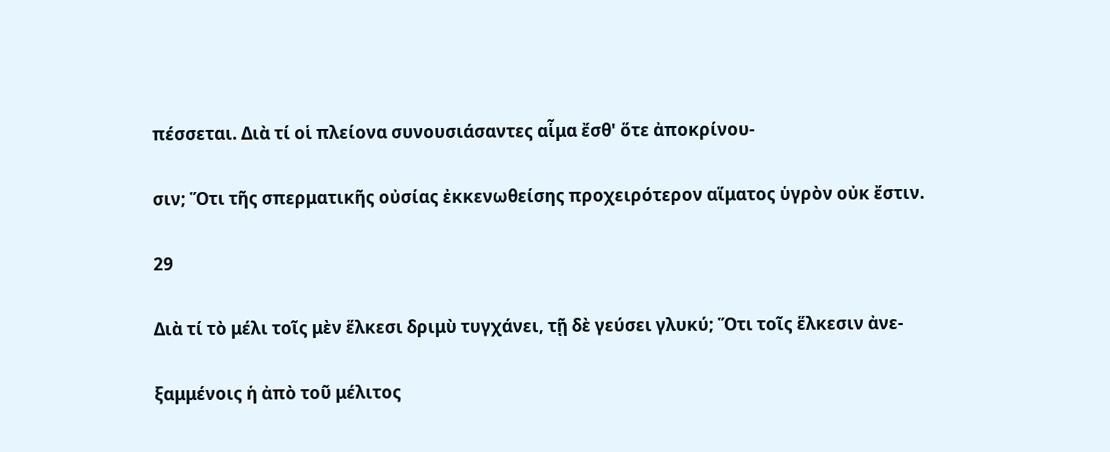πέσσεται. Διὰ τί οἱ πλείονα συνουσιάσαντες αἷμα ἔσθ' ὅτε ἀποκρίνου-

σιν; Ὅτι τῆς σπερματικῆς οὐσίας ἐκκενωθείσης προχειρότερον αἵματος ὑγρὸν οὐκ ἔστιν.

29

Διὰ τί τὸ μέλι τοῖς μὲν ἕλκεσι δριμὺ τυγχάνει, τῇ δὲ γεύσει γλυκύ; Ὅτι τοῖς ἕλκεσιν ἀνε-

ξαμμένοις ἡ ἀπὸ τοῦ μέλιτος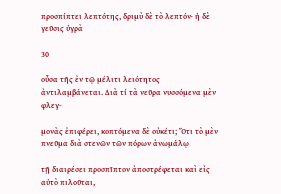προσπίπτει λεπτότης, δριμὺ δὲ τὸ λεπτόν· ἡ δὲ γεῦσις ὑγρὰ

30

οὖσα τῆς ἐν τῷ μέλιτι λειότητος ἀντιλαμβάνεται. Διὰ τί τὰ νεῦρα νυσσόμενα μὲν φλεγ-

μονὰς ἐπιφέρει, κοπτόμενα δὲ οὐκέτι; Ὅτι τὸ μὲν πνεῦμα διὰ στενῶν τῶν πόρων ἀνωμάλῳ

τῇ διαιρέσει προσπῖπτον ἀποστρέφεται καὶ εἰς αὑτὸ πιλοῦται,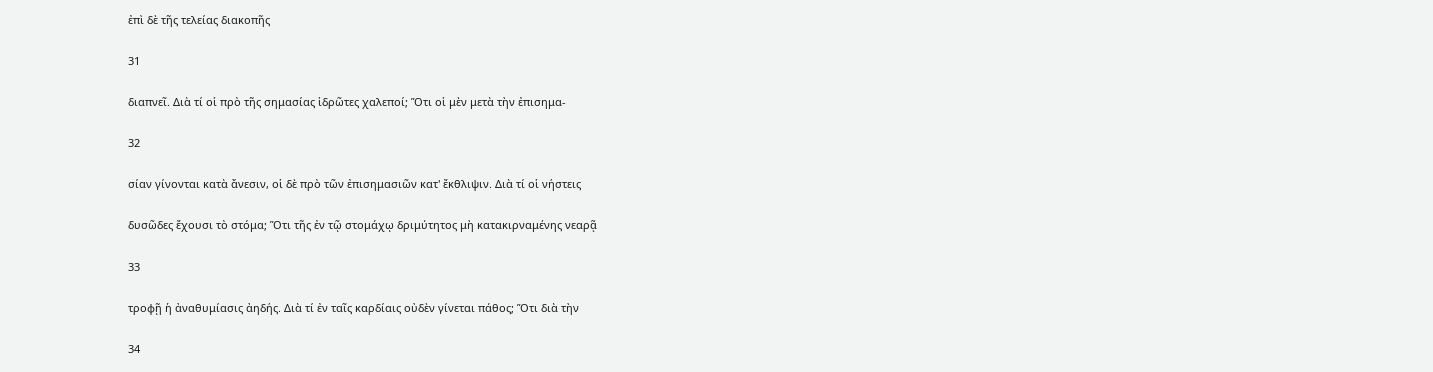ἐπὶ δὲ τῆς τελείας διακοπῆς

31

διαπνεῖ. Διὰ τί οἱ πρὸ τῆς σημασίας ἱδρῶτες χαλεποί; Ὅτι οἱ μὲν μετὰ τὴν ἐπισημα-

32

σίαν γίνονται κατὰ ἄνεσιν, οἱ δὲ πρὸ τῶν ἐπισημασιῶν κατ' ἔκθλιψιν. Διὰ τί οἱ νήστεις

δυσῶδες ἔχουσι τὸ στόμα; Ὅτι τῆς ἐν τῷ στομάχῳ δριμύτητος μὴ κατακιρναμένης νεαρᾷ

33

τροφῇ ἡ ἀναθυμίασις ἀηδής. Διὰ τί ἐν ταῖς καρδίαις οὐδὲν γίνεται πάθος; Ὅτι διὰ τὴν

34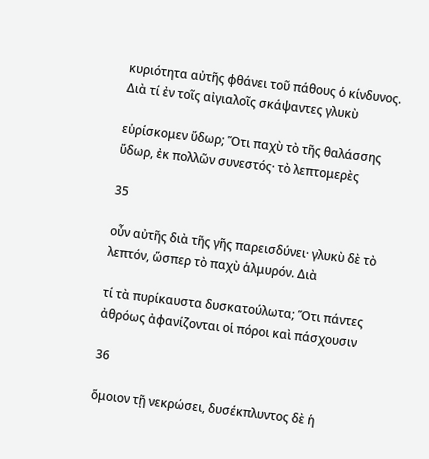κυριότητα αὐτῆς φθάνει τοῦ πάθους ὁ κίνδυνος. Διὰ τί ἐν τοῖς αἰγιαλοῖς σκάψαντες γλυκὺ

εὑρίσκομεν ὕδωρ; Ὅτι παχὺ τὸ τῆς θαλάσσης ὕδωρ, ἐκ πολλῶν συνεστός· τὸ λεπτομερὲς

35

οὖν αὐτῆς διὰ τῆς γῆς παρεισδύνει· γλυκὺ δὲ τὸ λεπτόν, ὥσπερ τὸ παχὺ ἁλμυρόν. Διὰ

τί τὰ πυρίκαυστα δυσκατούλωτα; Ὅτι πάντες ἀθρόως ἀφανίζονται οἱ πόροι καὶ πάσχουσιν

36

ὅμοιον τῇ νεκρώσει, δυσέκπλυντος δὲ ἡ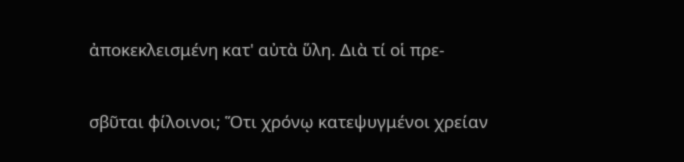ἀποκεκλεισμένη κατ' αὐτὰ ὕλη. Διὰ τί οἱ πρε-

σβῦται φίλοινοι; Ὅτι χρόνῳ κατεψυγμένοι χρείαν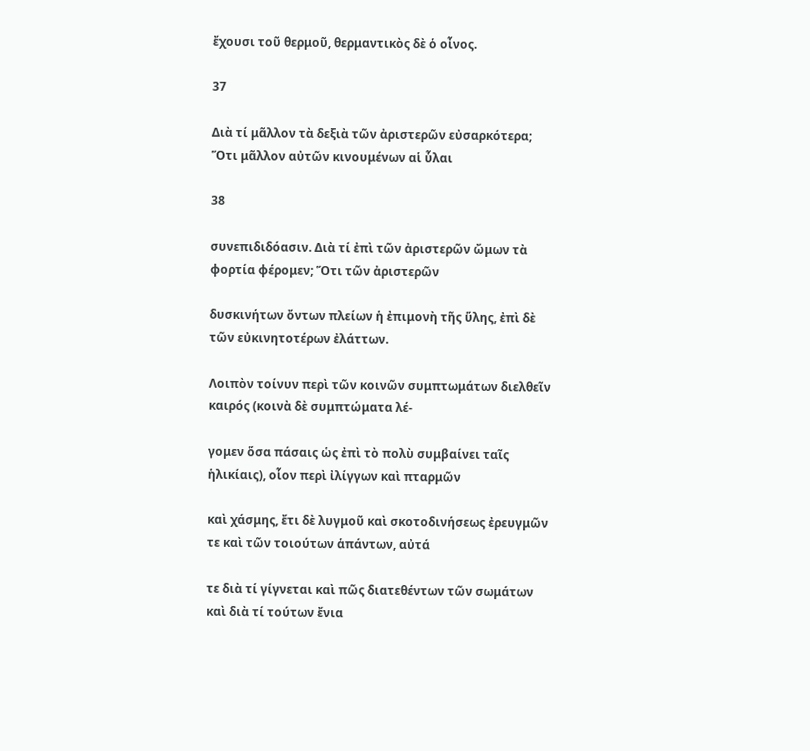ἔχουσι τοῦ θερμοῦ, θερμαντικὸς δὲ ὁ οἶνος.

37

Διὰ τί μᾶλλον τὰ δεξιὰ τῶν ἀριστερῶν εὐσαρκότερα; Ὅτι μᾶλλον αὐτῶν κινουμένων αἱ ὗλαι

38

συνεπιδιδόασιν. Διὰ τί ἐπὶ τῶν ἀριστερῶν ὤμων τὰ φορτία φέρομεν; Ὅτι τῶν ἀριστερῶν

δυσκινήτων ὄντων πλείων ἡ ἐπιμονὴ τῆς ὕλης, ἐπὶ δὲ τῶν εὐκινητοτέρων ἐλάττων.

Λοιπὸν τοίνυν περὶ τῶν κοινῶν συμπτωμάτων διελθεῖν καιρός (κοινὰ δὲ συμπτώματα λέ-

γομεν ὅσα πάσαις ὡς ἐπὶ τὸ πολὺ συμβαίνει ταῖς ἡλικίαις), οἷον περὶ ἰλίγγων καὶ πταρμῶν

καὶ χάσμης, ἔτι δὲ λυγμοῦ καὶ σκοτοδινήσεως ἐρευγμῶν τε καὶ τῶν τοιούτων ἁπάντων, αὐτά

τε διὰ τί γίγνεται καὶ πῶς διατεθέντων τῶν σωμάτων καὶ διὰ τί τούτων ἔνια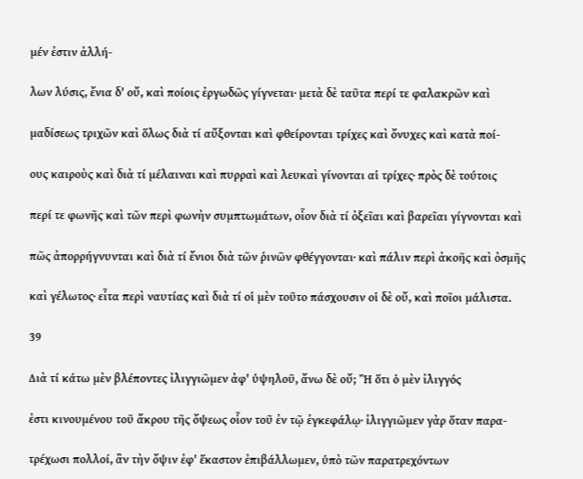μέν ἐστιν ἀλλή-

λων λύσις, ἔνια δ' οὔ, καὶ ποίοις ἐργωδῶς γίγνεται· μετὰ δὲ ταῦτα περί τε φαλακρῶν καὶ

μαδίσεως τριχῶν καὶ ὅλως διὰ τί αὔξονται καὶ φθείρονται τρίχες καὶ ὄνυχες καὶ κατὰ ποί-

ους καιροὺς καὶ διὰ τί μέλαιναι καὶ πυρραὶ καὶ λευκαὶ γίνονται αἱ τρίχες· πρὸς δὲ τούτοις

περί τε φωνῆς καὶ τῶν περὶ φωνὴν συμπτωμάτων, οἷον διὰ τί ὀξεῖαι καὶ βαρεῖαι γίγνονται καὶ

πῶς ἀπορρήγνυνται καὶ διὰ τί ἔνιοι διὰ τῶν ῥινῶν φθέγγονται· καὶ πάλιν περὶ ἀκοῆς καὶ ὀσμῆς

καὶ γέλωτος· εἶτα περὶ ναυτίας καὶ διὰ τί οἱ μὲν τοῦτο πάσχουσιν οἱ δὲ οὔ, καὶ ποῖοι μάλιστα.

39

Διὰ τί κάτω μὲν βλέποντες ἰλιγγιῶμεν ἀφ' ὑψηλοῦ, ἄνω δὲ οὔ; Ἢ ὅτι ὁ μὲν ἰλιγγός

ἐστι κινουμένου τοῦ ἄκρου τῆς ὄψεως οἷον τοῦ ἐν τῷ ἐγκεφάλῳ· ἰλιγγιῶμεν γὰρ ὅταν παρα-

τρέχωσι πολλοί, ἂν τὴν ὄψιν ἐφ' ἕκαστον ἐπιβάλλωμεν, ὑπὸ τῶν παρατρεχόντων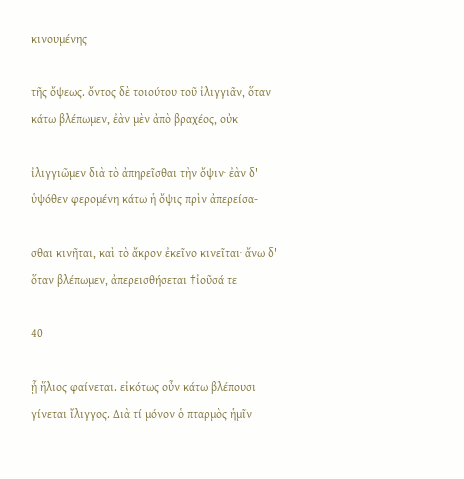κινουμένης

τῆς ὄψεως. ὄντος δὲ τοιούτου τοῦ ἰλιγγιᾶν, ὅταν κάτω βλέπωμεν, ἐὰν μὲν ἀπὸ βραχέος, οὐκ

ἰλιγγιῶμεν διὰ τὸ ἀπηρεῖσθαι τὴν ὄψιν· ἐὰν δ' ὑψόθεν φερομένη κάτω ἡ ὄψις πρὶν ἀπερείσα-

σθαι κινῆται, καὶ τὸ ἄκρον ἐκεῖνο κινεῖται· ἄνω δ' ὅταν βλέπωμεν, ἀπερεισθήσεται †ἰοῦσά τε

40

ᾗ ἥλιος φαίνεται. εἰκότως οὖν κάτω βλέπουσι γίνεται ἴλιγγος. Διὰ τί μόνον ὁ πταρμὸς ἡμῖν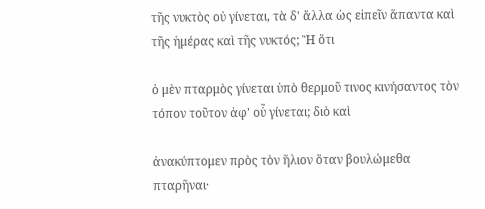τῆς νυκτὸς οὐ γίνεται, τὰ δ' ἄλλα ὡς εἰπεῖν ἅπαντα καὶ τῆς ἡμέρας καὶ τῆς νυκτός; Ἢ ὅτι

ὁ μὲν πταρμὸς γίνεται ὑπὸ θερμοῦ τινος κινήσαντος τὸν τόπον τοῦτον ἀφ' οὗ γίνεται; διὸ καὶ

ἀνακύπτομεν πρὸς τὸν ἥλιον ὅταν βουλώμεθα πταρῆναι·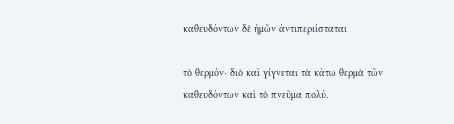καθευδόντων δὲ ἡμῶν ἀντιπεριίσταται

τὸ θερμόν· διὸ καὶ γίγνεται τὰ κάτω θερμὰ τῶν καθευδόντων καὶ τὸ πνεῦμα πολύ.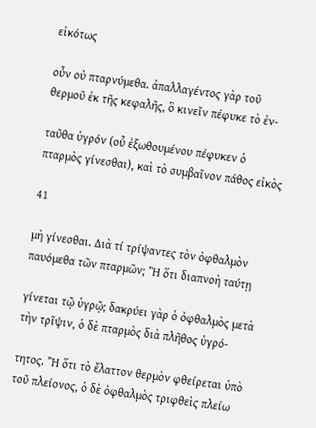εἰκότως

οὖν οὐ πταρνύμεθα. ἀπαλλαγέντος γὰρ τοῦ θερμοῦ ἐκ τῆς κεφαλῆς, ὃ κινεῖν πέφυκε τὸ ἐν-

ταῦθα ὑγρόν (οὗ ἐξωθουμένου πέφυκεν ὁ πταρμὸς γίνεσθαι), καὶ τὸ συμβαῖνον πάθος εἰκὸς

41

μὴ γίνεσθαι. Διὰ τί τρίψαντες τὸν ὀφθαλμὸν παυόμεθα τῶν πταρμῶν; Ἢ ὅτι διαπνοὴ ταύτῃ

γίνεται τῷ ὑγρῷ; δακρύει γὰρ ὁ ὀφθαλμὸς μετὰ τὴν τρῖψιν, ὁ δὲ πταρμὸς διὰ πλῆθος ὑγρό-

τητος. Ἢ ὅτι τὸ ἔλαττον θερμὸν φθείρεται ὑπὸ τοῦ πλείονος, ὁ δὲ ὀφθαλμὸς τριφθεὶς πλείω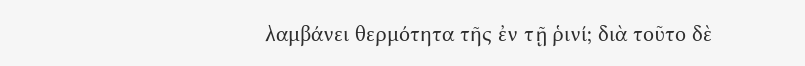λαμβάνει θερμότητα τῆς ἐν τῇ ῥινί; διὰ τοῦτο δὲ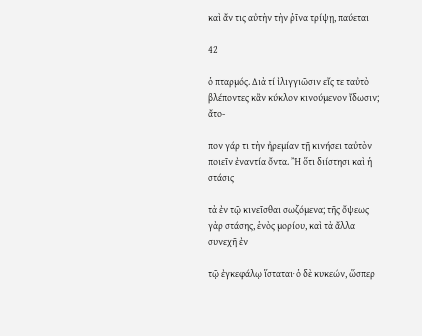καὶ ἄν τις αὐτὴν τὴν ῥῖνα τρίψῃ, παύεται

42

ὁ πταρμός. Διὰ τί ἰλιγγιῶσιν εἴς τε ταὐτὸ βλέποντες κἂν κύκλον κινούμενον ἴδωσιν; ἄτο-

πον γάρ τι τὴν ἠρεμίαν τῇ κινήσει ταὐτὸν ποιεῖν ἐναντία ὄντα. Ἢ ὅτι διίστησι καὶ ἡ στάσις

τὰ ἐν τῷ κινεῖσθαι σωζόμενα; τῆς ὄψεως γὰρ στάσης, ἑνὸς μορίου, καὶ τὰ ἄλλα συνεχῆ ἐν

τῷ ἐγκεφάλῳ ἵσταται· ὁ δὲ κυκεών, ὥσπερ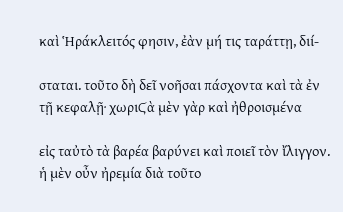καὶ Ἡράκλειτός φησιν, ἐὰν μή τις ταράττῃ, διί-

σταται. τοῦτο δὴ δεῖ νοῆσαι πάσχοντα καὶ τὰ ἐν τῇ κεφαλῇ· χωριϚὰ μὲν γὰρ καὶ ἠθροισμένα

εἰς ταὐτὸ τὰ βαρέα βαρύνει καὶ ποιεῖ τὸν ἴλιγγον. ἡ μὲν οὖν ἠρεμία διὰ τοῦτο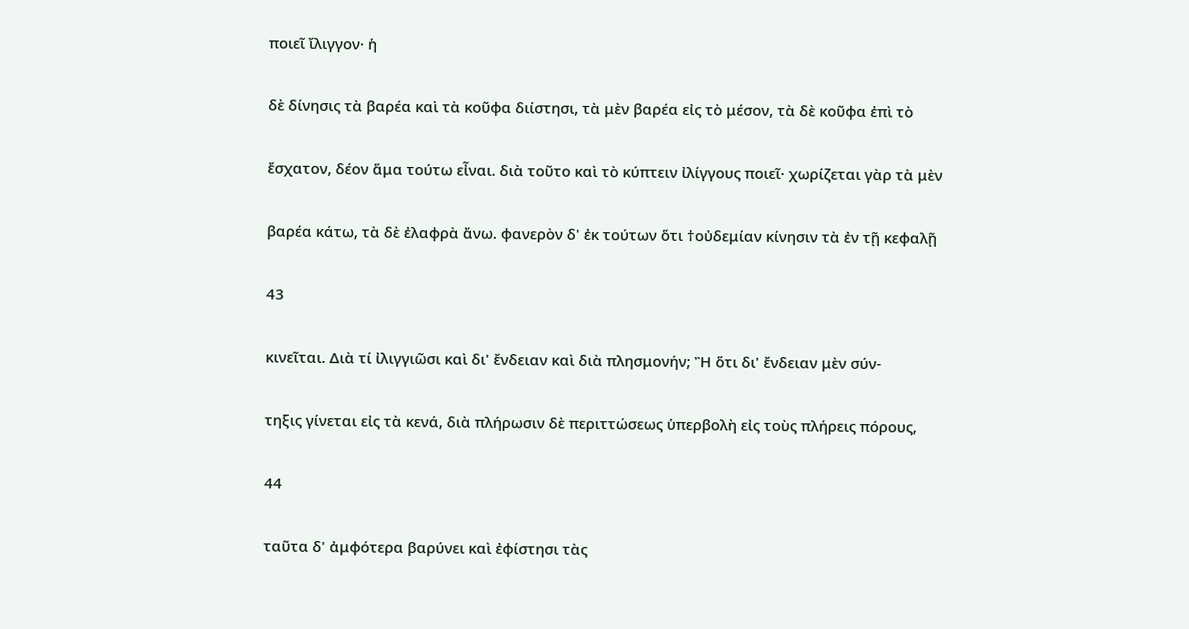ποιεῖ ἴλιγγον· ἡ

δὲ δίνησις τὰ βαρέα καὶ τὰ κοῦφα διίστησι, τὰ μὲν βαρέα εἰς τὸ μέσον, τὰ δὲ κοῦφα ἐπὶ τὸ

ἔσχατον, δέον ἅμα τούτω εἶναι. διὰ τοῦτο καὶ τὸ κύπτειν ἰλίγγους ποιεῖ· χωρίζεται γὰρ τὰ μὲν

βαρέα κάτω, τὰ δὲ ἐλαφρὰ ἄνω. φανερὸν δ' ἐκ τούτων ὅτι †οὐδεμίαν κίνησιν τὰ ἐν τῇ κεφαλῇ

43

κινεῖται. Διὰ τί ἰλιγγιῶσι καὶ δι' ἔνδειαν καὶ διὰ πλησμονήν; Ἢ ὅτι δι' ἔνδειαν μὲν σύν-

τηξις γίνεται εἰς τὰ κενά, διὰ πλήρωσιν δὲ περιττώσεως ὑπερβολὴ εἰς τοὺς πλήρεις πόρους,

44

ταῦτα δ' ἀμφότερα βαρύνει καὶ ἐφίστησι τὰς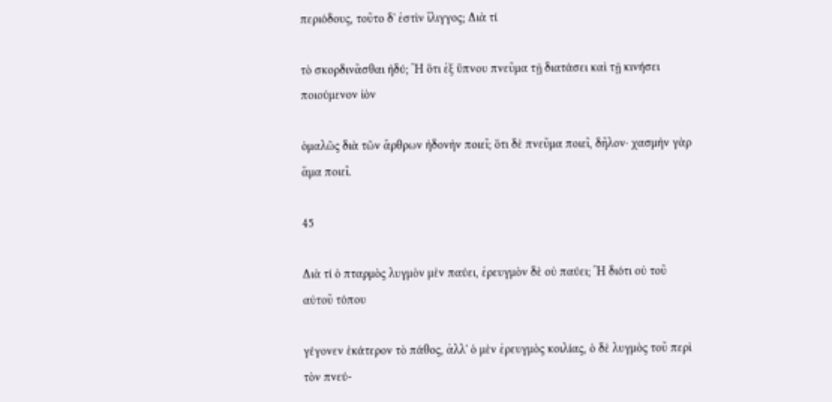περιόδους, τοῦτο δ' ἐστὶν ἴλιγγος; Διὰ τί

τὸ σκορδινᾶσθαι ἡδύ; Ἢ ὅτι ἐξ ὕπνου πνεῦμα τῇ διατάσει καὶ τῇ κινήσει ποιούμενον ἰὸν

ὁμαλῶς διὰ τῶν ἄρθρων ἡδονὴν ποιεῖ; ὅτι δὲ πνεῦμα ποιεῖ, δῆλον· χασμὴν γὰρ ἅμα ποιεῖ.

45

Διὰ τί ὁ πταρμὸς λυγμὸν μὲν παύει, ἐρευγμὸν δὲ οὐ παύει; Ἢ διότι οὐ τοῦ αὐτοῦ τόπου

γέγονεν ἑκάτερον τὸ πάθος, ἀλλ' ὁ μὲν ἐρευγμὸς κοιλίας, ὁ δὲ λυγμὸς τοῦ περὶ τὸν πνεύ-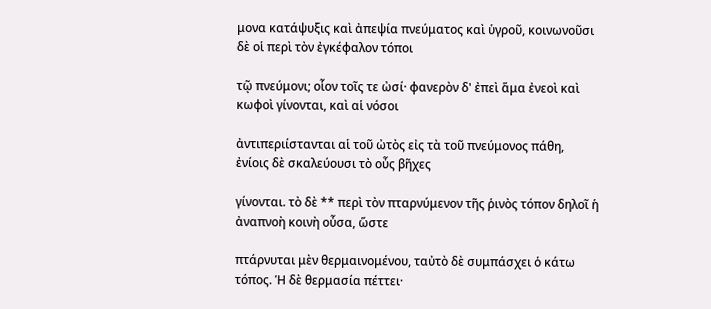μονα κατάψυξις καὶ ἀπεψία πνεύματος καὶ ὑγροῦ, κοινωνοῦσι δὲ οἱ περὶ τὸν ἐγκέφαλον τόποι

τῷ πνεύμονι; οἷον τοῖς τε ὠσί· φανερὸν δ' ἐπεὶ ἅμα ἐνεοὶ καὶ κωφοὶ γίνονται, καὶ αἱ νόσοι

ἀντιπεριίστανται αἱ τοῦ ὠτὸς εἰς τὰ τοῦ πνεύμονος πάθη, ἐνίοις δὲ σκαλεύουσι τὸ οὖς βῆχες

γίνονται. τὸ δὲ ** περὶ τὸν πταρνύμενον τῆς ῥινὸς τόπον δηλοῖ ἡ ἀναπνοὴ κοινὴ οὖσα, ὥστε

πτάρνυται μὲν θερμαινομένου, ταὐτὸ δὲ συμπάσχει ὁ κάτω τόπος. Ἡ δὲ θερμασία πέττει·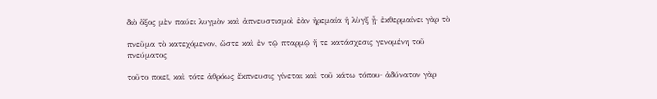διὸ ὄξος μὲν παύει λυγμὸν καὶ ἀπνευστισμοὶ ἐὰν ἠρεμαία ἡ λὺγξ ᾖ· ἐκθερμαίνει γὰρ τὸ

πνεῦμα τὸ κατεχόμενον, ὥστε καὶ ἐν τῷ πταρμῷ ἥ τε κατάσχεσις γενομένη τοῦ πνεύματος

τοῦτο ποιεῖ, καὶ τότε ἀθρόως ἔκπνευσις γίνεται καὶ τοῦ κάτω τόπου· ἀδύνατον γὰρ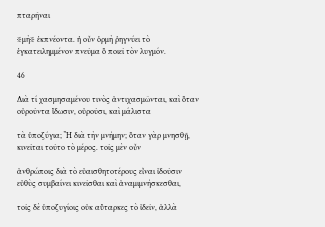πταρῆναι

※μὴ※ ἐκπνέοντα. ἡ οὖν ὁρμὴ ῥηγνύει τὸ ἐγκατειλημμένον πνεῦμα ὃ ποιεῖ τὸν λυγμόν.

46

Διὰ τί χασμησαμένου τινὸς ἀντιχασμῶνται, καὶ ὅταν οὐροῦντα ἴδωσιν, οὐροῦσι, καὶ μάλιστα

τὰ ὑποζύγια; Ἢ διὰ τὴν μνήμην; ὅταν γὰρ μνησθῇ, κινεῖται τοῦτο τὸ μέρος. τοῖς μὲν οὖν

ἀνθρώποις διὰ τὸ εὐαισθητοτέρους εἶναι ἰδοῦσιν εὐθὺς συμβαίνει κινεῖσθαι καὶ ἀναμιμνήσκεσθαι,

τοῖς δὲ ὑποζυγίοις οὐκ αὔταρκες τὸ ἰδεῖν, ἀλλὰ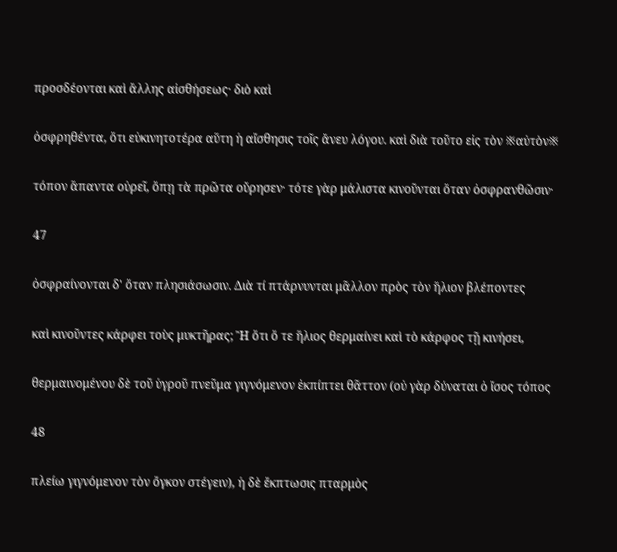προσδέονται καὶ ἄλλης αἰσθήσεως· διὸ καὶ

ὀσφρηθέντα, ὅτι εὐκινητοτέρα αὕτη ἡ αἴσθησις τοῖς ἄνευ λόγου. καὶ διὰ τοῦτο εἰς τὸν ※αὐτὸν※

τόπον ἅπαντα οὐρεῖ, ὅπῃ τὰ πρῶτα οὔρησεν· τότε γὰρ μάλιστα κινοῦνται ὅταν ὀσφρανθῶσιν·

47

ὀσφραίνονται δ' ὅταν πλησιάσωσιν. Διὰ τί πτάρνυνται μᾶλλον πρὸς τὸν ἥλιον βλέποντες

καὶ κινοῦντες κάρφει τοὺς μυκτῆρας; Ἢ ὅτι ὅ τε ἥλιος θερμαίνει καὶ τὸ κάρφος τῇ κινήσει,

θερμαινομένου δὲ τοῦ ὑγροῦ πνεῦμα γιγνόμενον ἐκπίπτει θᾶττον (οὐ γὰρ δύναται ὁ ἴσος τόπος

48

πλείω γιγνόμενον τὸν ὄγκον στέγειν), ἡ δὲ ἔκπτωσις πταρμὸς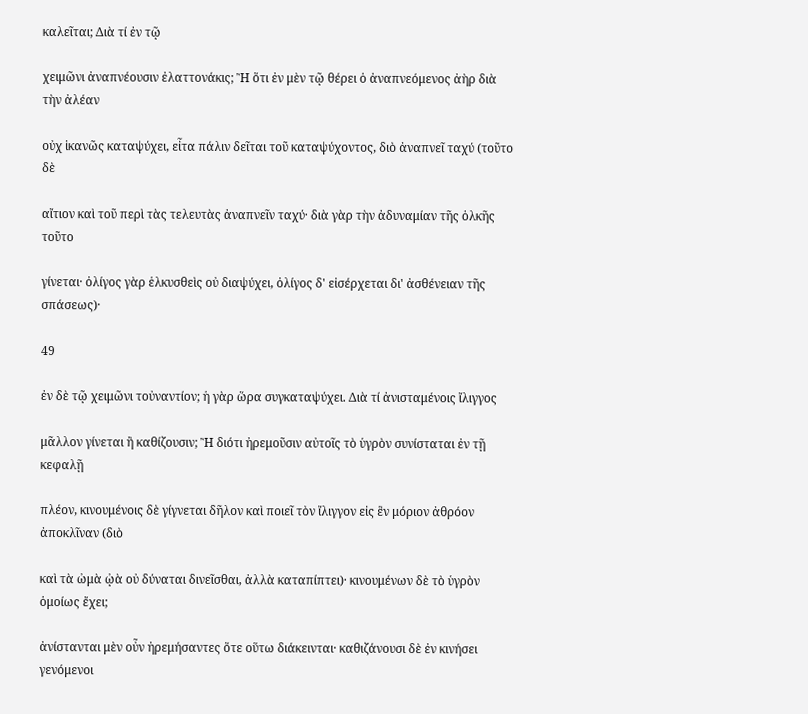καλεῖται; Διὰ τί ἐν τῷ

χειμῶνι ἀναπνέουσιν ἐλαττονάκις; Ἢ ὅτι ἐν μὲν τῷ θέρει ὁ ἀναπνεόμενος ἀὴρ διὰ τὴν ἀλέαν

οὐχ ἱκανῶς καταψύχει, εἶτα πάλιν δεῖται τοῦ καταψύχοντος, διὸ ἀναπνεῖ ταχύ (τοῦτο δὲ

αἴτιον καὶ τοῦ περὶ τὰς τελευτὰς ἀναπνεῖν ταχύ· διὰ γὰρ τὴν ἀδυναμίαν τῆς ὁλκῆς τοῦτο

γίνεται· ὀλίγος γὰρ ἑλκυσθεὶς οὐ διαψύχει, ὀλίγος δ' εἰσέρχεται δι' ἀσθένειαν τῆς σπάσεως)·

49

ἐν δὲ τῷ χειμῶνι τοὐναντίον; ἡ γὰρ ὥρα συγκαταψύχει. Διὰ τί ἀνισταμένοις ἴλιγγος

μᾶλλον γίνεται ἢ καθίζουσιν; Ἢ διότι ἠρεμοῦσιν αὐτοῖς τὸ ὑγρὸν συνίσταται ἐν τῇ κεφαλῇ

πλέον, κινουμένοις δὲ γίγνεται δῆλον καὶ ποιεῖ τὸν ἴλιγγον εἰς ἓν μόριον ἀθρόον ἀποκλῖναν (διὸ

καὶ τὰ ὠμὰ ᾠὰ οὐ δύναται δινεῖσθαι, ἀλλὰ καταπίπτει)· κινουμένων δὲ τὸ ὑγρὸν ὁμοίως ἔχει;

ἀνίστανται μὲν οὖν ἠρεμήσαντες ὅτε οὕτω διάκεινται· καθιζάνουσι δὲ ἐν κινήσει γενόμενοι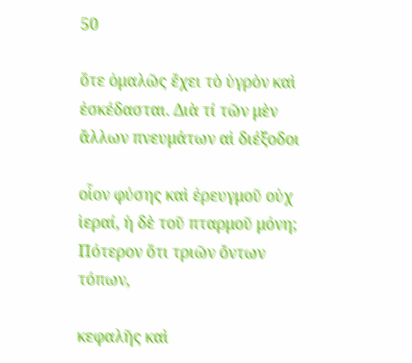50

ὅτε ὁμαλῶς ἔχει τὸ ὑγρὸν καὶ ἐσκέδασται. Διὰ τί τῶν μὲν ἄλλων πνευμάτων αἱ διέξοδοι

οἷον φύσης καὶ ἐρευγμοῦ οὐχ ἱεραί, ἡ δὲ τοῦ πταρμοῦ μόνη; Πότερον ὅτι τριῶν ὄντων τόπων,

κεφαλῆς καὶ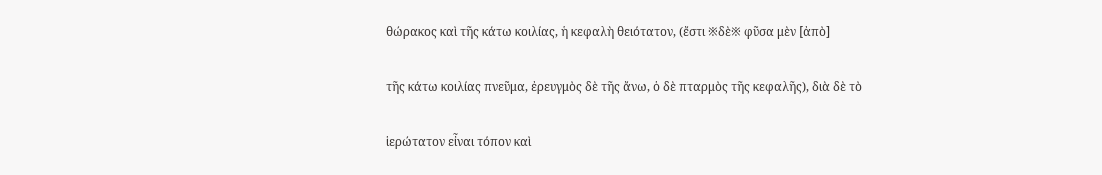θώρακος καὶ τῆς κάτω κοιλίας, ἡ κεφαλὴ θειότατον, (ἔστι ※δὲ※ φῦσα μὲν [ἀπὸ]

τῆς κάτω κοιλίας πνεῦμα, ἐρευγμὸς δὲ τῆς ἄνω, ὁ δὲ πταρμὸς τῆς κεφαλῆς), διὰ δὲ τὸ

ἱερώτατον εἶναι τόπον καὶ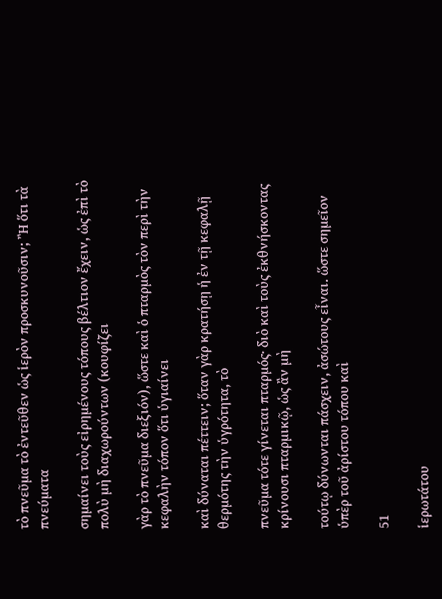τὸ πνεῦμα τὸ ἐντεῦθεν ὡς ἱερὸν προσκυνοῦσιν; Ἢ ὅτι τὰ πνεύματα

σημαίνει τοὺς εἰρημένους τόπους βέλτιον ἔχειν, ὡς ἐπὶ τὸ πολὺ μὴ διαχωρούντων (κουφίζει

γὰρ τὸ πνεῦμα διεξιόν), ὥστε καὶ ὁ πταρμὸς τὸν περὶ τὴν κεφαλὴν τόπον ὅτι ὑγιαίνει

καὶ δύναται πέττειν; ὅταν γὰρ κρατήσῃ ἡ ἐν τῇ κεφαλῇ θερμότης τὴν ὑγρότητα, τὸ

πνεῦμα τότε γίνεται πταρμός· διὸ καὶ τοὺς ἐκθνήσκοντας κρίνουσι πταρμικῷ, ὡς ἂν μὴ

τούτῳ δύνωνται πάσχειν, ἀσώτους εἶναι. ὥστε σημεῖον ὑπὲρ τοῦ ἀρίστου τόπου καὶ

51

ἱερωτάτου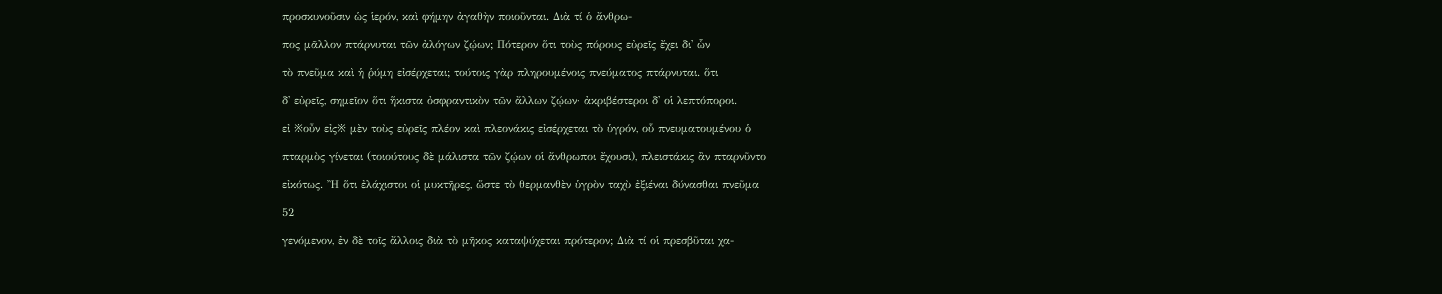προσκυνοῦσιν ὡς ἱερόν, καὶ φήμην ἀγαθὴν ποιοῦνται. Διὰ τί ὁ ἄνθρω-

πος μᾶλλον πτάρνυται τῶν ἀλόγων ζῴων; Πότερον ὅτι τοὺς πόρους εὐρεῖς ἔχει δι' ὧν

τὸ πνεῦμα καὶ ἡ ῥύμη εἰσέρχεται; τούτοις γὰρ πληρουμένοις πνεύματος πτάρνυται. ὅτι

δ' εὐρεῖς, σημεῖον ὅτι ἥκιστα ὀσφραντικὸν τῶν ἄλλων ζῴων· ἀκριβέστεροι δ' οἱ λεπτόποροι.

εἰ ※οὖν εἰς※ μὲν τοὺς εὐρεῖς πλέον καὶ πλεονάκις εἰσέρχεται τὸ ὑγρόν, οὗ πνευματουμένου ὁ

πταρμὸς γίνεται (τοιούτους δὲ μάλιστα τῶν ζῴων οἱ ἄνθρωποι ἔχουσι), πλειστάκις ἂν πταρνῦντο

εἰκότως. Ἢ ὅτι ἐλάχιστοι οἱ μυκτῆρες, ὥστε τὸ θερμανθὲν ὑγρὸν ταχὺ ἐξιέναι δύνασθαι πνεῦμα

52

γενόμενον, ἐν δὲ τοῖς ἄλλοις διὰ τὸ μῆκος καταψύχεται πρότερον; Διὰ τί οἱ πρεσβῦται χα-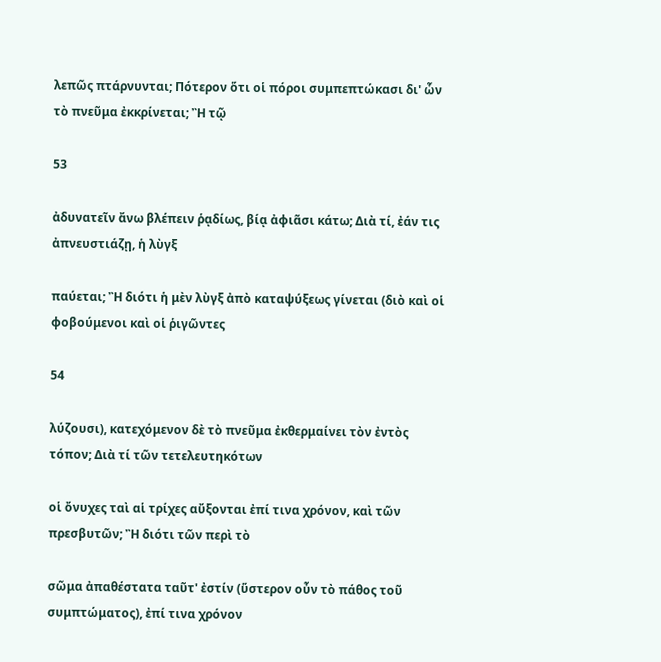λεπῶς πτάρνυνται; Πότερον ὅτι οἱ πόροι συμπεπτώκασι δι' ὧν τὸ πνεῦμα ἐκκρίνεται; Ἢ τῷ

53

ἀδυνατεῖν ἄνω βλέπειν ῥᾳδίως, βίᾳ ἀφιᾶσι κάτω; Διὰ τί, ἐάν τις ἀπνευστιάζῃ, ἡ λὺγξ

παύεται; Ἢ διότι ἡ μὲν λὺγξ ἀπὸ καταψύξεως γίνεται (διὸ καὶ οἱ φοβούμενοι καὶ οἱ ῥιγῶντες

54

λύζουσι), κατεχόμενον δὲ τὸ πνεῦμα ἐκθερμαίνει τὸν ἐντὸς τόπον; Διὰ τί τῶν τετελευτηκότων

οἱ ὄνυχες ταὶ αἱ τρίχες αὔξονται ἐπί τινα χρόνον, καὶ τῶν πρεσβυτῶν; Ἢ διότι τῶν περὶ τὸ

σῶμα ἀπαθέστατα ταῦτ' ἐστίν (ὕστερον οὖν τὸ πάθος τοῦ συμπτώματος), ἐπί τινα χρόνον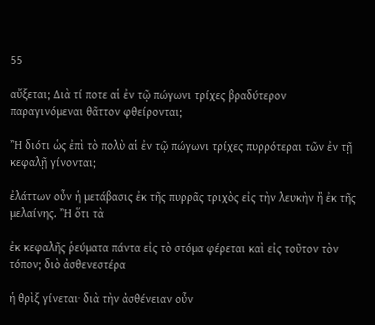55

αὔξεται; Διὰ τί ποτε αἱ ἐν τῷ πώγωνι τρίχες βραδύτερον παραγινόμεναι θᾶττον φθείρονται;

Ἢ διότι ὡς ἐπὶ τὸ πολὺ αἱ ἐν τῷ πώγωνι τρίχες πυρρότεραι τῶν ἐν τῇ κεφαλῇ γίνονται;

ἐλάττων οὖν ἡ μετάβασις ἐκ τῆς πυρρᾶς τριχὸς εἰς τὴν λευκὴν ἢ ἐκ τῆς μελαίνης. Ἢ ὅτι τὰ

ἐκ κεφαλῆς ῥεύματα πάντα εἰς τὸ στόμα φέρεται καὶ εἰς τοῦτον τὸν τόπον; διὸ ἀσθενεστέρα

ἡ θρὶξ γίνεται· διὰ τὴν ἀσθένειαν οὖν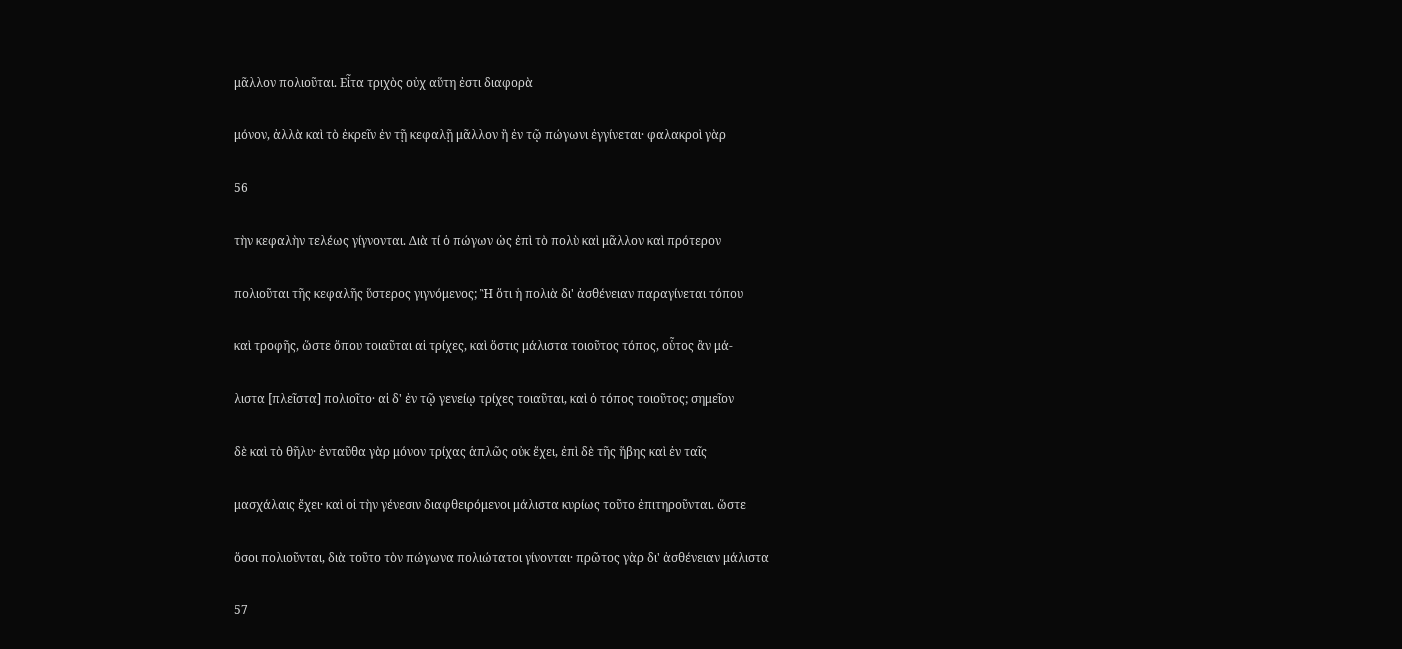μᾶλλον πολιοῦται. Εἶτα τριχὸς οὐχ αὕτη ἐστι διαφορὰ

μόνον, ἀλλὰ καὶ τὸ ἐκρεῖν ἐν τῇ κεφαλῇ μᾶλλον ἢ ἐν τῷ πώγωνι ἐγγίνεται· φαλακροὶ γὰρ

56

τὴν κεφαλὴν τελέως γίγνονται. Διὰ τί ὁ πώγων ὡς ἐπὶ τὸ πολὺ καὶ μᾶλλον καὶ πρότερον

πολιοῦται τῆς κεφαλῆς ὕστερος γιγνόμενος; Ἢ ὅτι ἡ πολιὰ δι' ἀσθένειαν παραγίνεται τόπου

καὶ τροφῆς, ὥστε ὅπου τοιαῦται αἱ τρίχες, καὶ ὅστις μάλιστα τοιοῦτος τόπος, οὗτος ἂν μά-

λιστα [πλεῖστα] πολιοῖτο· αἱ δ' ἐν τῷ γενείῳ τρίχες τοιαῦται, καὶ ὁ τόπος τοιοῦτος; σημεῖον

δὲ καὶ τὸ θῆλυ· ἐνταῦθα γὰρ μόνον τρίχας ἁπλῶς οὐκ ἔχει, ἐπὶ δὲ τῆς ἥβης καὶ ἐν ταῖς

μασχάλαις ἔχει· καὶ οἱ τὴν γένεσιν διαφθειρόμενοι μάλιστα κυρίως τοῦτο ἐπιτηροῦνται. ὥστε

ὅσοι πολιοῦνται, διὰ τοῦτο τὸν πώγωνα πολιώτατοι γίνονται· πρῶτος γὰρ δι' ἀσθένειαν μάλιστα

57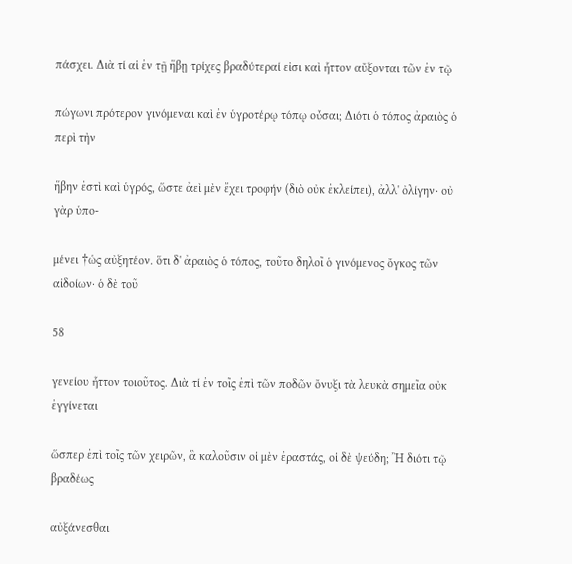πάσχει. Διὰ τί αἱ ἐν τῇ ἥβῃ τρίχες βραδύτεραί εἰσι καὶ ἧττον αὔξονται τῶν ἐν τῷ

πώγωνι πρότερον γινόμεναι καὶ ἐν ὑγροτέρῳ τόπῳ οὖσαι; Διότι ὁ τόπος ἀραιὸς ὁ περὶ τὴν

ἥβην ἐστὶ καὶ ὑγρός, ὥστε ἀεὶ μὲν ἔχει τροφήν (διὸ οὐκ ἐκλείπει), ἀλλ' ὀλίγην· οὐ γὰρ ὑπο-

μένει †ὡς αὐξητέον. ὅτι δ' ἀραιὸς ὁ τόπος, τοῦτο δηλοῖ ὁ γινόμενος ὄγκος τῶν αἰδοίων· ὁ δὲ τοῦ

58

γενείου ἧττον τοιοῦτος. Διὰ τί ἐν τοῖς ἐπὶ τῶν ποδῶν ὄνυξι τὰ λευκὰ σημεῖα οὐκ ἐγγίνεται

ὥσπερ ἐπὶ τοῖς τῶν χειρῶν, ἃ καλοῦσιν οἱ μὲν ἐραστάς, οἱ δὲ ψεύδη; Ἢ διότι τῷ βραδέως

αὐξάνεσθαι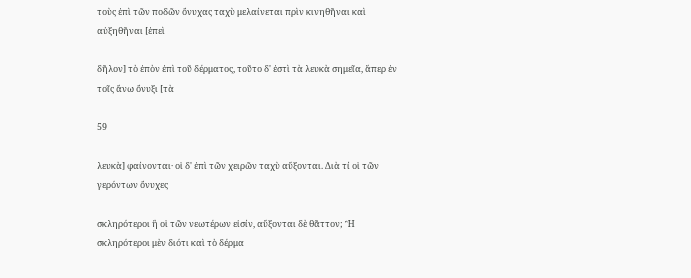τοὺς ἐπὶ τῶν ποδῶν ὄνυχας ταχὺ μελαίνεται πρὶν κινηθῆναι καὶ αὐξηθῆναι [ἐπεὶ

δῆλον] τὸ ἐπὸν ἐπὶ τοῦ δέρματος, τοῦτο δ' ἐστὶ τὰ λευκὰ σημεῖα, ἅπερ ἐν τοῖς ἄνω ὄνυξι [τὰ

59

λευκὰ] φαίνονται· οἱ δ' ἐπὶ τῶν χειρῶν ταχὺ αὔξονται. Διὰ τί οἱ τῶν γερόντων ὄνυχες

σκληρότεροι ἢ οἱ τῶν νεωτέρων εἰσίν, αὔξονται δὲ θᾶττον; Ἢ σκληρότεροι μὲν διότι καὶ τὸ δέρμα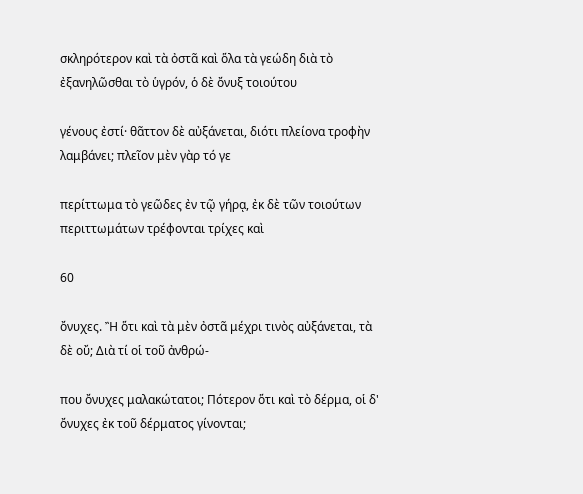σκληρότερον καὶ τὰ ὀστᾶ καὶ ὅλα τὰ γεώδη διὰ τὸ ἐξανηλῶσθαι τὸ ὑγρόν, ὁ δὲ ὄνυξ τοιούτου

γένους ἐστί· θᾶττον δὲ αὐξάνεται, διότι πλείονα τροφὴν λαμβάνει; πλεῖον μὲν γὰρ τό γε

περίττωμα τὸ γεῶδες ἐν τῷ γήρᾳ, ἐκ δὲ τῶν τοιούτων περιττωμάτων τρέφονται τρίχες καὶ

60

ὄνυχες. Ἢ ὅτι καὶ τὰ μὲν ὀστᾶ μέχρι τινὸς αὐξάνεται, τὰ δὲ οὔ; Διὰ τί οἱ τοῦ ἀνθρώ-

που ὄνυχες μαλακώτατοι; Πότερον ὅτι καὶ τὸ δέρμα, οἱ δ' ὄνυχες ἐκ τοῦ δέρματος γίνονται;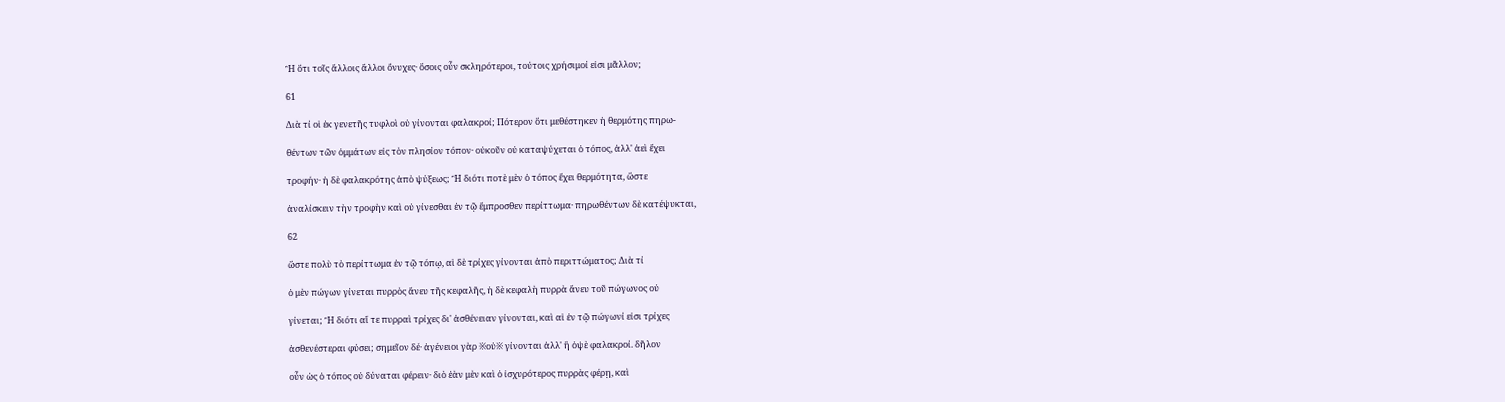Ἢ ὅτι τοῖς ἄλλοις ἄλλοι ὄνυχες· ὅσοις οὖν σκληρότεροι, τούτοις χρήσιμοί εἰσι μᾶλλον;

61

Διὰ τί οἱ ἐκ γενετῆς τυφλοὶ οὐ γίνονται φαλακροί; Πότερον ὅτι μεθέστηκεν ἡ θερμότης πηρω-

θέντων τῶν ὀμμάτων εἰς τὸν πλησίον τόπον· οὐκοῦν οὐ καταψύχεται ὁ τόπος, ἀλλ' ἀεὶ ἔχει

τροφήν· ἡ δὲ φαλακρότης ἀπὸ ψύξεως; Ἢ διότι ποτὲ μὲν ὁ τόπος ἔχει θερμότητα, ὥστε

ἀναλίσκειν τὴν τροφὴν καὶ οὐ γίνεσθαι ἐν τῷ ἔμπροσθεν περίττωμα· πηρωθέντων δὲ κατέψυκται,

62

ὥστε πολὺ τὸ περίττωμα ἐν τῷ τόπῳ, αἱ δὲ τρίχες γίνονται ἀπὸ περιττώματος; Διὰ τί

ὁ μὲν πώγων γίνεται πυρρὸς ἄνευ τῆς κεφαλῆς, ἡ δὲ κεφαλὴ πυρρὰ ἄνευ τοῦ πώγωνος οὐ

γίνεται; Ἢ διότι αἵ τε πυρραὶ τρίχες δι' ἀσθένειαν γίνονται, καὶ αἱ ἐν τῷ πώγωνί εἰσι τρίχες

ἀσθενέστεραι φύσει; σημεῖον δέ· ἀγένειοι γὰρ ※οὐ※ γίνονται ἀλλ' ἢ ὀψὲ φαλακροί. δῆλον

οὖν ὡς ὁ τόπος οὐ δύναται φέρειν· διὸ ἐὰν μὲν καὶ ὁ ἰσχυρότερος πυρρὰς φέρῃ, καὶ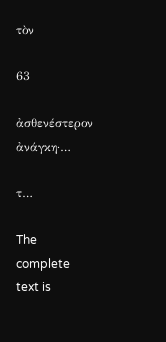τὸν

63

ἀσθενέστερον ἀνάγκη·…

τ…

The complete text is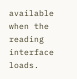available when the reading interface loads.